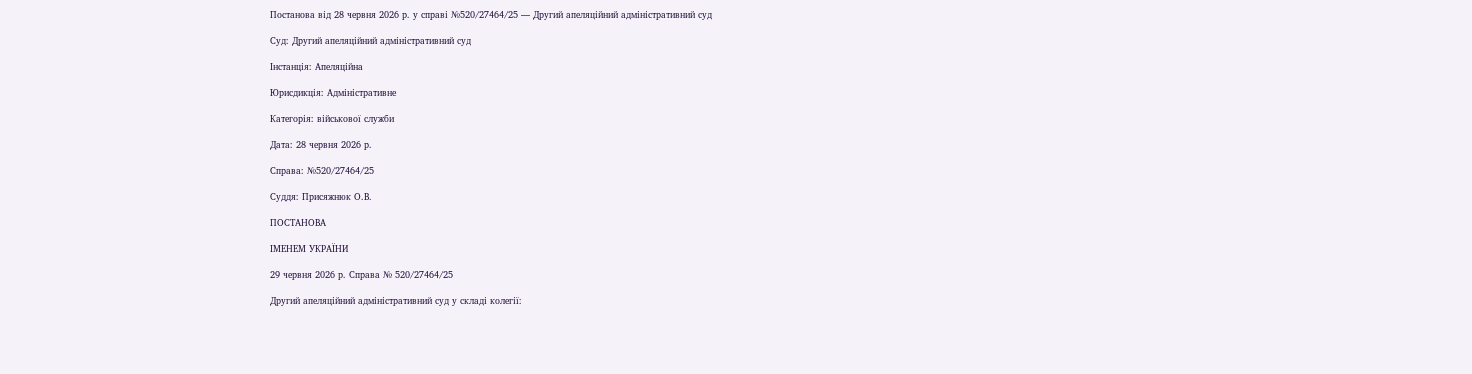Постанова від 28 червня 2026 р. у справі №520/27464/25 — Другий апеляційний адміністративний суд

Суд: Другий апеляційний адміністративний суд

Інстанція: Апеляційна

Юрисдикція: Адміністративне

Категорія: військової служби

Дата: 28 червня 2026 р.

Справа: №520/27464/25

Суддя: Присяжнюк О.В.

ПОСТАНОВА

ІМЕНЕМ УКРАЇНИ

29 червня 2026 р. Справа № 520/27464/25

Другий апеляційний адміністративний суд у складі колегії: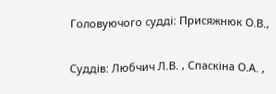Головуючого судді: Присяжнюк О.В.,

Суддів: Любчич Л.В. , Спаскіна О.А. ,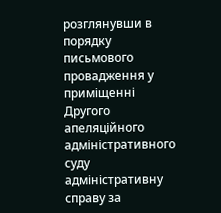розглянувши в порядку письмового провадження у приміщенні Другого апеляційного адміністративного суду адміністративну справу за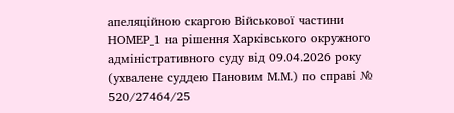апеляційною скаргою Військової частини НОМЕР_1 на рішення Харківського окружного адміністративного суду від 09.04.2026 року (ухвалене суддею Пановим М.М.) по справі № 520/27464/25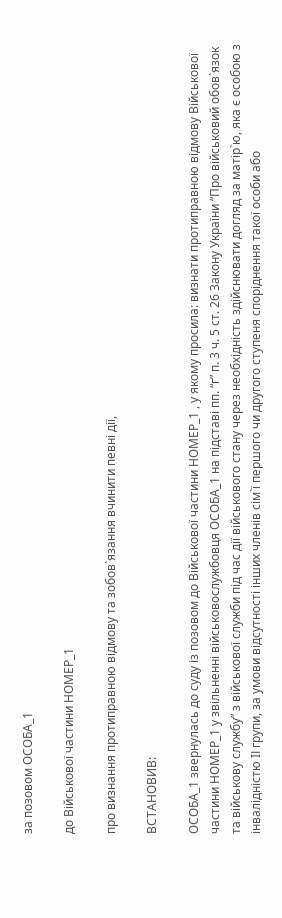за позовом ОСОБА_1

до Військової частини НОМЕР_1

про визнання протиправною відмову та зобов`язання вчинити певні дії,

ВСТАНОВИВ:

ОСОБА_1 звернулась до суду із позовом до Військової частини НОМЕР_1 , у якому просила: визнати протиправною відмову Військової частини НОМЕР_1 у звільненні військовослужбовця ОСОБА_1 на підставі пп. “г” п. 3 ч. 5 ст. 26 Закону України “Про військовий обов`язок та військову службу” з військової служби під час дії військового стану через необхідність здійснювати догляд за матір`ю, яка є особою з інвалідністю IІ групи, за умови відсутності інших членів сім`ї першого чи другого ступеня споріднення такої особи або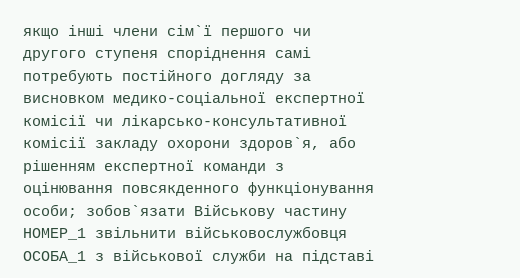якщо інші члени сім`ї першого чи другого ступеня споріднення самі потребують постійного догляду за висновком медико-соціальної експертної комісії чи лікарсько-консультативної комісії закладу охорони здоров`я, або рішенням експертної команди з оцінювання повсякденного функціонування особи; зобов`язати Військову частину НОМЕР_1 звільнити військовослужбовця ОСОБА_1 з військової служби на підставі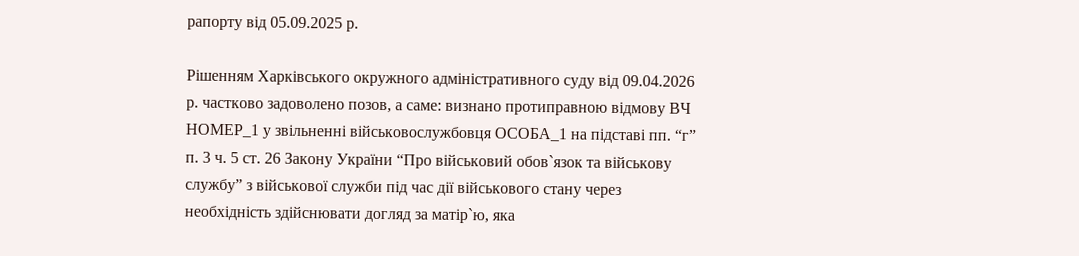рапорту від 05.09.2025 р.

Рішенням Харківського окружного адміністративного суду від 09.04.2026 р. частково задоволено позов, а саме: визнано протиправною відмову ВЧ НОМЕР_1 у звільненні військовослужбовця ОСОБА_1 на підставі пп. “г” п. 3 ч. 5 ст. 26 Закону України “Про військовий обов`язок та військову службу” з військової служби під час дії військового стану через необхідність здійснювати догляд за матір`ю, яка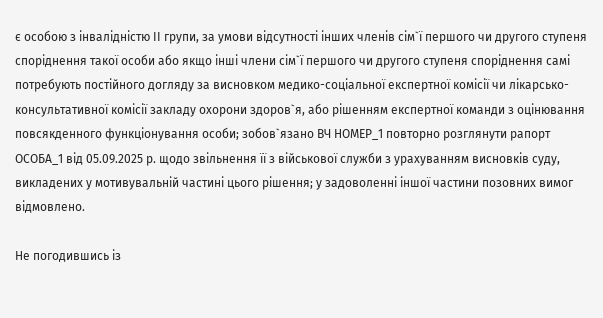є особою з інвалідністю IІ групи, за умови відсутності інших членів сім`ї першого чи другого ступеня споріднення такої особи або якщо інші члени сім`ї першого чи другого ступеня споріднення самі потребують постійного догляду за висновком медико-соціальної експертної комісії чи лікарсько-консультативної комісії закладу охорони здоров`я, або рішенням експертної команди з оцінювання повсякденного функціонування особи; зобов`язано ВЧ НОМЕР_1 повторно розглянути рапорт ОСОБА_1 від 05.09.2025 р. щодо звільнення її з військової служби з урахуванням висновків суду, викладених у мотивувальній частині цього рішення; у задоволенні іншої частини позовних вимог відмовлено.

Не погодившись із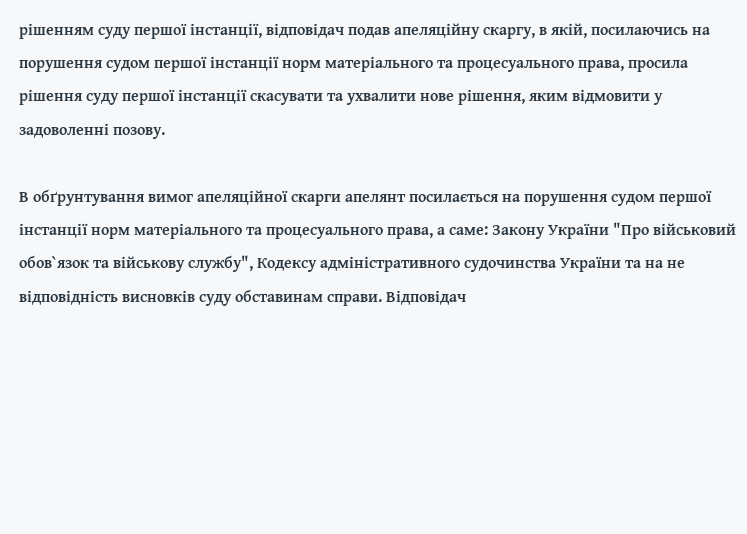рішенням суду першої інстанції, відповідач подав апеляційну скаргу, в якій, посилаючись на порушення судом першої інстанції норм матеріального та процесуального права, просила рішення суду першої інстанції скасувати та ухвалити нове рішення, яким відмовити у задоволенні позову.

В обґрунтування вимог апеляційної скарги апелянт посилається на порушення судом першої інстанції норм матеріального та процесуального права, а саме: Закону України "Про військовий обов`язок та військову службу", Кодексу адміністративного судочинства України та на не відповідність висновків суду обставинам справи. Відповідач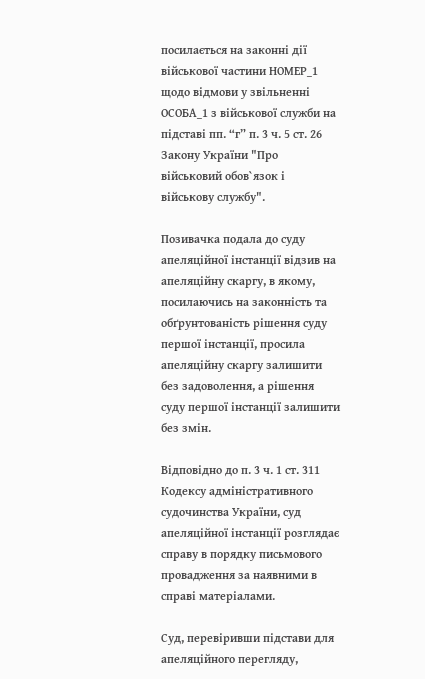посилається на законні дії військової частини НОМЕР_1 щодо відмови у звільненні ОСОБА_1 з військової служби на підставі пп. “г” п. 3 ч. 5 ст. 26 Закону України "Про військовий обов`язок і військову службу".

Позивачка подала до суду апеляційної інстанції відзив на апеляційну скаргу, в якому, посилаючись на законність та обґрунтованість рішення суду першої інстанції, просила апеляційну скаргу залишити без задоволення, а рішення суду першої інстанції залишити без змін.

Відповідно до п. 3 ч. 1 ст. 311 Кодексу адміністративного судочинства України, суд апеляційної інстанції розглядає справу в порядку письмового провадження за наявними в справі матеріалами.

Суд, перевіривши підстави для апеляційного перегляду,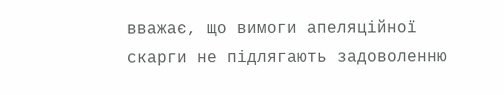вважає, що вимоги апеляційної скарги не підлягають задоволенню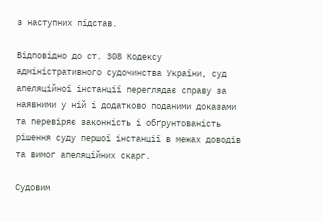з наступних підстав.

Відповідно до ст. 308 Кодексу адміністративного судочинства України, суд апеляційної інстанції переглядає справу за наявними у ній і додатково поданими доказами та перевіряє законність і обґрунтованість рішення суду першої інстанції в межах доводів та вимог апеляційних скарг.

Судовим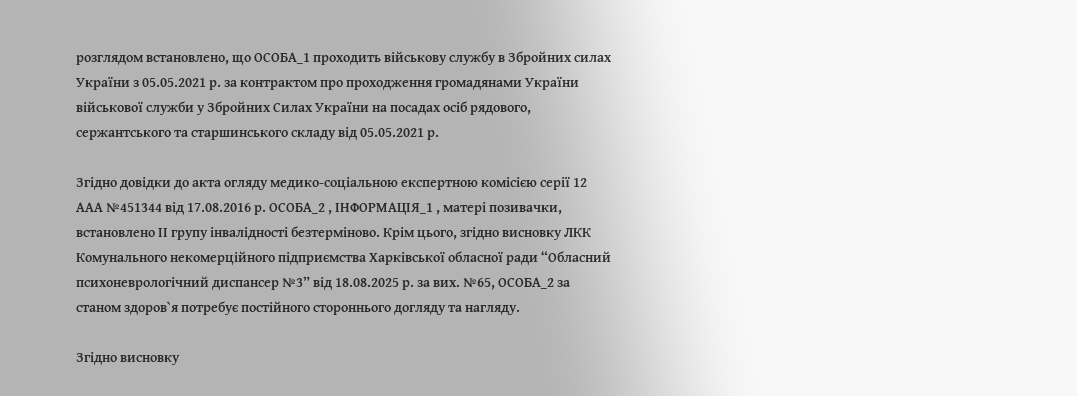розглядом встановлено, що ОСОБА_1 проходить військову службу в Збройних силах України з 05.05.2021 р. за контрактом про проходження громадянами України військової служби у Збройних Силах України на посадах осіб рядового, сержантського та старшинського складу від 05.05.2021 р.

Згідно довідки до акта огляду медико-соціальною експертною комісією серії 12 ААА №451344 від 17.08.2016 р. ОСОБА_2 , ІНФОРМАЦІЯ_1 , матері позивачки, встановлено ІІ групу інвалідності безтерміново. Крім цього, згідно висновку ЛКК Комунального некомерційного підприємства Харківської обласної ради “Обласний психоневрологічний диспансер №3” від 18.08.2025 р. за вих. №65, ОСОБА_2 за станом здоров`я потребує постійного стороннього догляду та нагляду.

Згідно висновку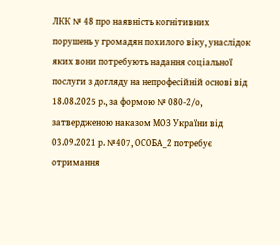ЛКК № 48 про наявність когнітивних порушень у громадян похилого віку, унаслідок яких вони потребують надання соціальної послуги з догляду на непрофесійній основі від 18.08.2025 р., за формою № 080-2/о, затвердженою наказом МОЗ України від 03.09.2021 р. №407, ОСОБА_2 потребує отримання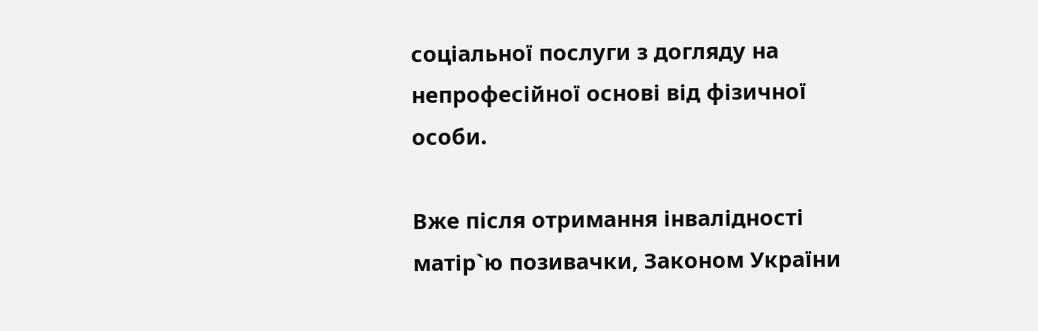соціальної послуги з догляду на непрофесійної основі від фізичної особи.

Вже після отримання інвалідності матір`ю позивачки, Законом України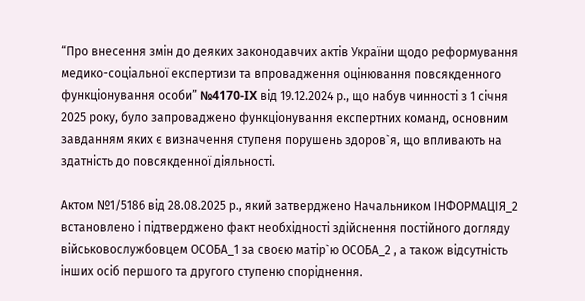“Про внесення змін до деяких законодавчих актів України щодо реформування медико-соціальної експертизи та впровадження оцінювання повсякденного функціонування особи” №4170-IX від 19.12.2024 р., що набув чинності з 1 січня 2025 року, було запроваджено функціонування експертних команд, основним завданням яких є визначення ступеня порушень здоров`я, що впливають на здатність до повсякденної діяльності.

Актом №1/5186 від 28.08.2025 р., який затверджено Начальником ІНФОРМАЦІЯ_2 встановлено і підтверджено факт необхідності здійснення постійного догляду військовослужбовцем ОСОБА_1 за своєю матір`ю ОСОБА_2 , а також відсутність інших осіб першого та другого ступеню споріднення.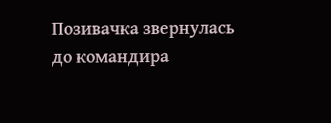Позивачка звернулась до командира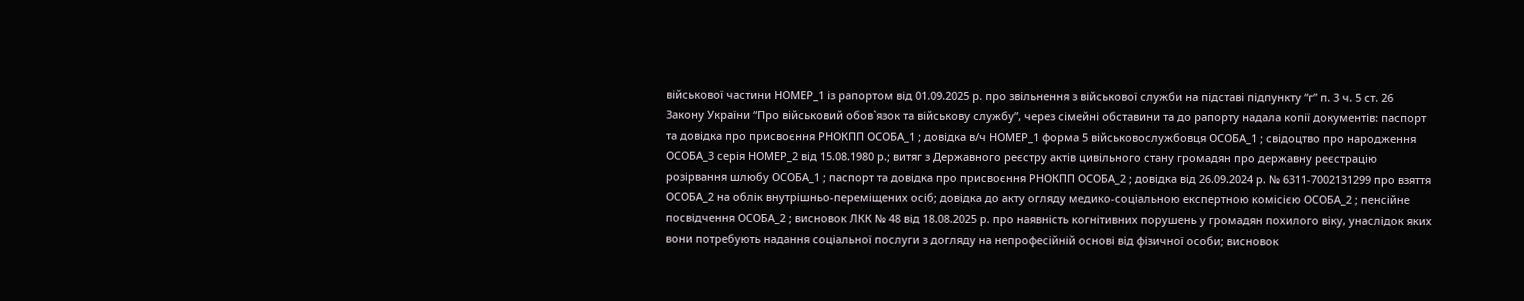військової частини НОМЕР_1 із рапортом від 01.09.2025 р. про звільнення з військової служби на підставі підпункту “г” п. 3 ч. 5 ст. 26 Закону України “Про військовий обов`язок та військову службу”, через сімейні обставини та до рапорту надала копії документів: паспорт та довідка про присвоєння РНОКПП ОСОБА_1 ; довідка в/ч НОМЕР_1 форма 5 військовослужбовця ОСОБА_1 ; свідоцтво про народження ОСОБА_3 серія НОМЕР_2 від 15.08.1980 р.; витяг з Державного реєстру актів цивільного стану громадян про державну реєстрацію розірвання шлюбу ОСОБА_1 ; паспорт та довідка про присвоєння РНОКПП ОСОБА_2 ; довідка від 26.09.2024 р. № 6311-7002131299 про взяття ОСОБА_2 на облік внутрішньо-переміщених осіб; довідка до акту огляду медико-соціальною експертною комісією ОСОБА_2 ; пенсійне посвідчення ОСОБА_2 ; висновок ЛКК № 48 від 18.08.2025 р. про наявність когнітивних порушень у громадян похилого віку, унаслідок яких вони потребують надання соціальної послуги з догляду на непрофесійній основі від фізичної особи; висновок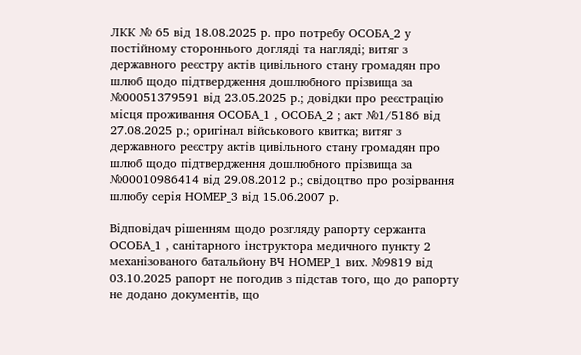ЛКК № 65 від 18.08.2025 р. про потребу ОСОБА_2 у постійному стороннього догляді та нагляді; витяг з державного реєстру актів цивільного стану громадян про шлюб щодо підтвердження дошлюбного прізвища за №00051379591 від 23.05.2025 р.; довідки про реєстрацію місця проживання ОСОБА_1 , ОСОБА_2 ; акт №1/5186 від 27.08.2025 р.; оригінал військового квитка; витяг з державного реєстру актів цивільного стану громадян про шлюб щодо підтвердження дошлюбного прізвища за №00010986414 від 29.08.2012 р.; свідоцтво про розірвання шлюбу серія НОМЕР_3 від 15.06.2007 р.

Відповідач рішенням щодо розгляду рапорту сержанта ОСОБА_1 , санітарного інструктора медичного пункту 2 механізованого батальйону ВЧ НОМЕР_1 вих. №9819 від 03.10.2025 рапорт не погодив з підстав того, що до рапорту не додано документів, що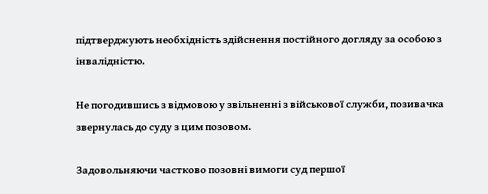підтверджують необхідність здійснення постійного догляду за особою з інвалідністю.

Не погодившись з відмовою у звільненні з військової служби, позивачка звернулась до суду з цим позовом.

Задовольняючи частково позовні вимоги суд першої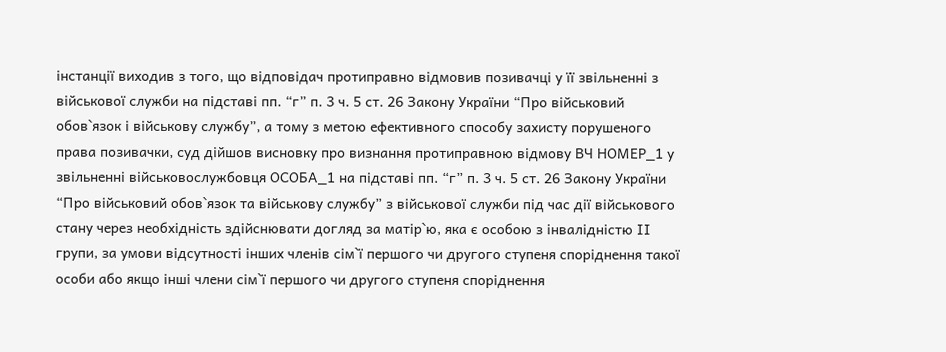інстанції виходив з того, що відповідач протиправно відмовив позивачці у її звільненні з військової служби на підставі пп. “г” п. 3 ч. 5 ст. 26 Закону України “Про військовий обов`язок і військову службу”, а тому з метою ефективного способу захисту порушеного права позивачки, суд дійшов висновку про визнання протиправною відмову ВЧ НОМЕР_1 у звільненні військовослужбовця ОСОБА_1 на підставі пп. “г” п. 3 ч. 5 ст. 26 Закону України “Про військовий обов`язок та військову службу” з військової служби під час дії військового стану через необхідність здійснювати догляд за матір`ю, яка є особою з інвалідністю IІ групи, за умови відсутності інших членів сім`ї першого чи другого ступеня споріднення такої особи або якщо інші члени сім`ї першого чи другого ступеня споріднення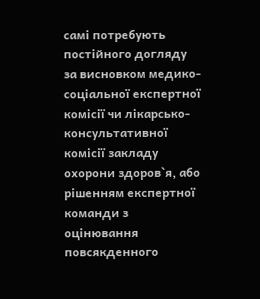самі потребують постійного догляду за висновком медико-соціальної експертної комісії чи лікарсько-консультативної комісії закладу охорони здоров`я, або рішенням експертної команди з оцінювання повсякденного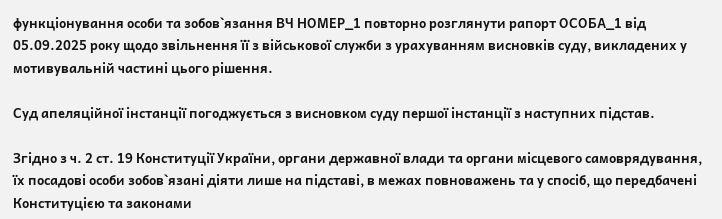функціонування особи та зобов`язання ВЧ НОМЕР_1 повторно розглянути рапорт ОСОБА_1 від 05.09.2025 року щодо звільнення її з військової служби з урахуванням висновків суду, викладених у мотивувальній частині цього рішення.

Суд апеляційної інстанції погоджується з висновком суду першої інстанції з наступних підстав.

Згідно з ч. 2 ст. 19 Конституції України, органи державної влади та органи місцевого самоврядування, їх посадові особи зобов`язані діяти лише на підставі, в межах повноважень та у спосіб, що передбачені Конституцією та законами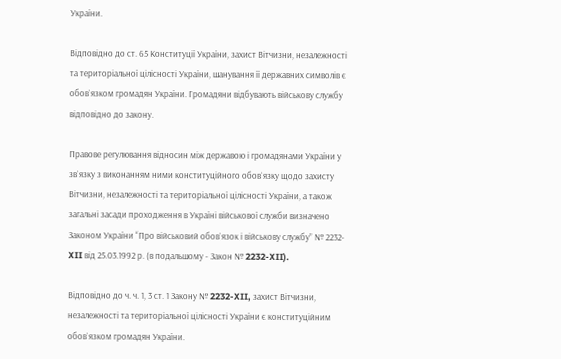України.

Відповідно до ст. 65 Конституції України, захист Вітчизни, незалежності та територіальної цілісності України, шанування її державних символів є обов`язком громадян України. Громадяни відбувають військову службу відповідно до закону.

Правове регулювання відносин між державою і громадянами України у зв`язку з виконанням ними конституційного обов`язку щодо захисту Вітчизни, незалежності та територіальної цілісності України, а також загальні засади проходження в Україні військової служби визначено Законом України “Про військовий обов`язок і військову службу” № 2232-XII від 25.03.1992 р. (в подальшому - Закон № 2232-XII).

Відповідно до ч. ч. 1, 3 ст. 1 Закону № 2232-XII, захист Вітчизни, незалежності та територіальної цілісності України є конституційним обов`язком громадян України.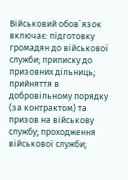Військовий обов`язок включає: підготовку громадян до військової служби; приписку до призовних дільниць; прийняття в добровільному порядку (за контрактом) та призов на військову службу; проходження військової служби;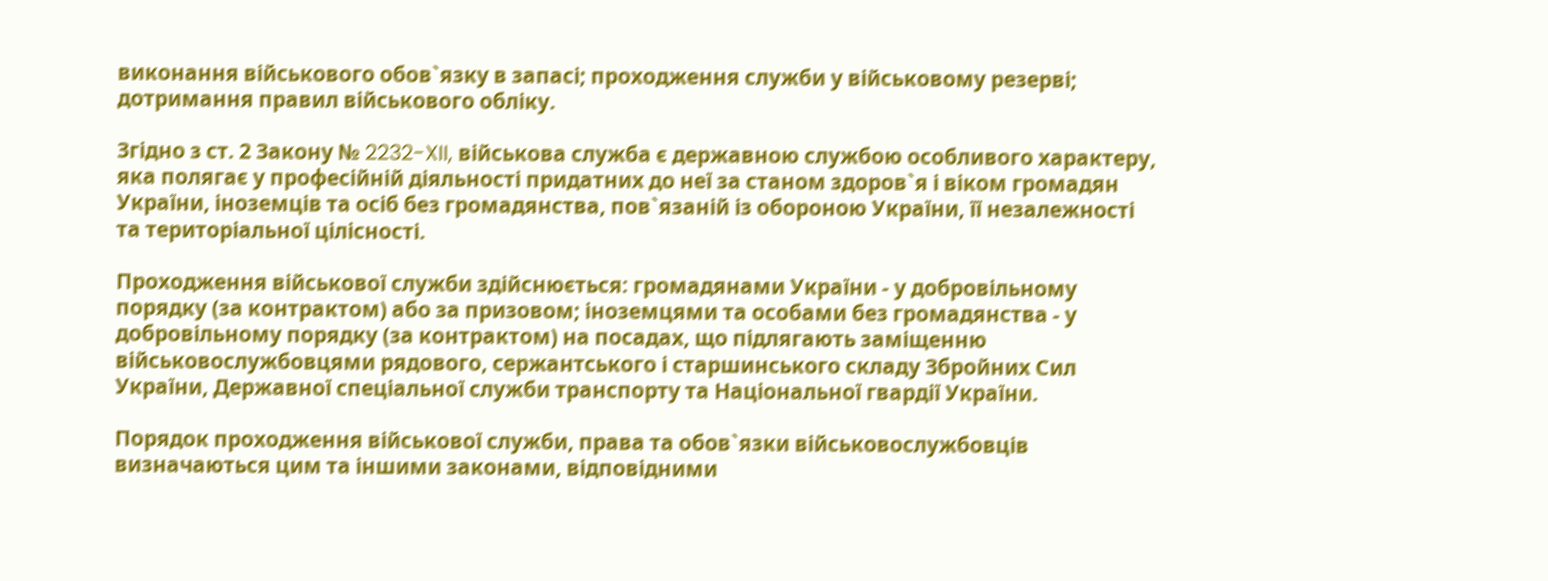виконання військового обов`язку в запасі; проходження служби у військовому резерві; дотримання правил військового обліку.

Згідно з ст. 2 Закону № 2232-XII, військова служба є державною службою особливого характеру, яка полягає у професійній діяльності придатних до неї за станом здоров`я і віком громадян України, іноземців та осіб без громадянства, пов`язаній із обороною України, її незалежності та територіальної цілісності.

Проходження військової служби здійснюється: громадянами України - у добровільному порядку (за контрактом) або за призовом; іноземцями та особами без громадянства - у добровільному порядку (за контрактом) на посадах, що підлягають заміщенню військовослужбовцями рядового, сержантського і старшинського складу Збройних Сил України, Державної спеціальної служби транспорту та Національної гвардії України.

Порядок проходження військової служби, права та обов`язки військовослужбовців визначаються цим та іншими законами, відповідними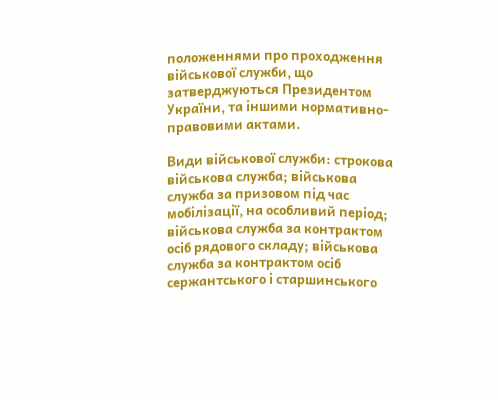положеннями про проходження військової служби, що затверджуються Президентом України, та іншими нормативно-правовими актами.

Види військової служби: строкова військова служба; військова служба за призовом під час мобілізації, на особливий період; військова служба за контрактом осіб рядового складу; військова служба за контрактом осіб сержантського і старшинського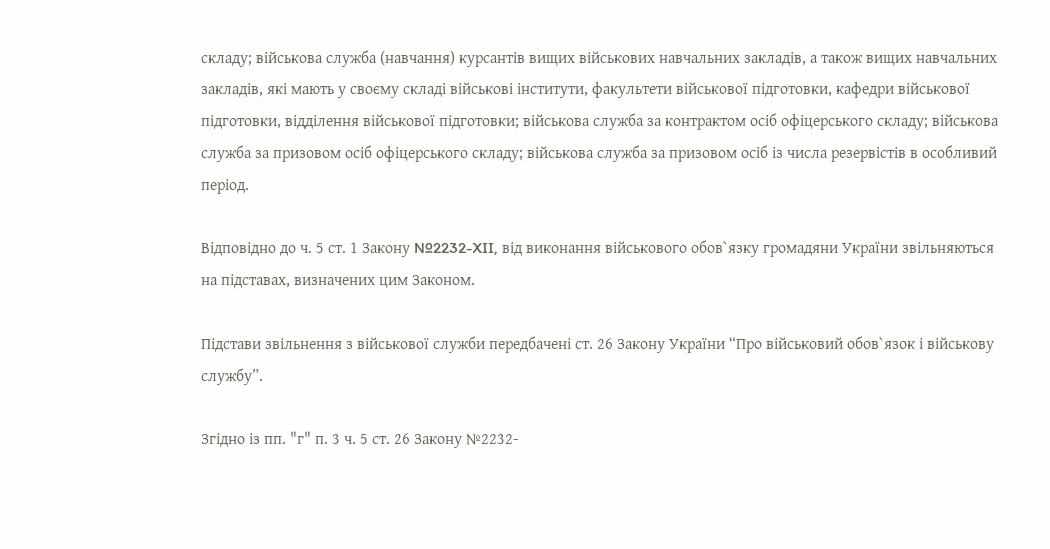складу; військова служба (навчання) курсантів вищих військових навчальних закладів, а також вищих навчальних закладів, які мають у своєму складі військові інститути, факультети військової підготовки, кафедри військової підготовки, відділення військової підготовки; військова служба за контрактом осіб офіцерського складу; військова служба за призовом осіб офіцерського складу; військова служба за призовом осіб із числа резервістів в особливий період.

Відповідно до ч. 5 ст. 1 Закону №2232-XII, від виконання військового обов`язку громадяни України звільняються на підставах, визначених цим Законом.

Підстави звільнення з військової служби передбачені ст. 26 Закону України “Про військовий обов`язок і військову службу”.

Згідно із пп. "г" п. 3 ч. 5 ст. 26 Закону №2232-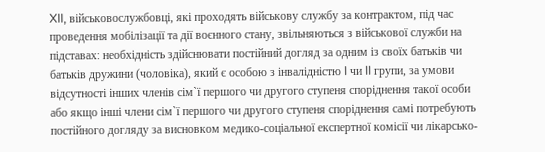XII, військовослужбовці, які проходять військову службу за контрактом, під час проведення мобілізації та дії воєнного стану, звільняються з військової служби на підставах: необхідність здійснювати постійний догляд за одним із своїх батьків чи батьків дружини (чоловіка), який є особою з інвалідністю I чи II групи, за умови відсутності інших членів сім`ї першого чи другого ступеня споріднення такої особи або якщо інші члени сім`ї першого чи другого ступеня споріднення самі потребують постійного догляду за висновком медико-соціальної експертної комісії чи лікарсько-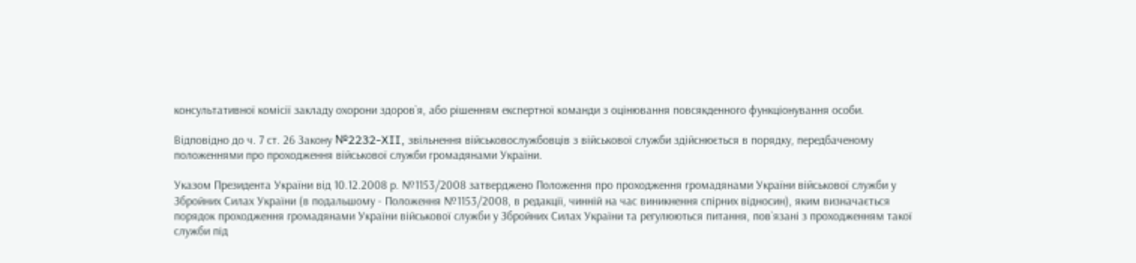консультативної комісії закладу охорони здоров`я, або рішенням експертної команди з оцінювання повсякденного функціонування особи.

Відповідно до ч. 7 ст. 26 Закону №2232-XII, звільнення військовослужбовців з військової служби здійснюється в порядку, передбаченому положеннями про проходження військової служби громадянами України.

Указом Президента України від 10.12.2008 р. №1153/2008 затверджено Положення про проходження громадянами України військової служби у Збройних Силах України (в подальшому - Положення №1153/2008, в редакції, чинній на час виникнення спірних відносин), яким визначається порядок проходження громадянами України військової служби у Збройних Силах України та регулюються питання, пов`язані з проходженням такої служби під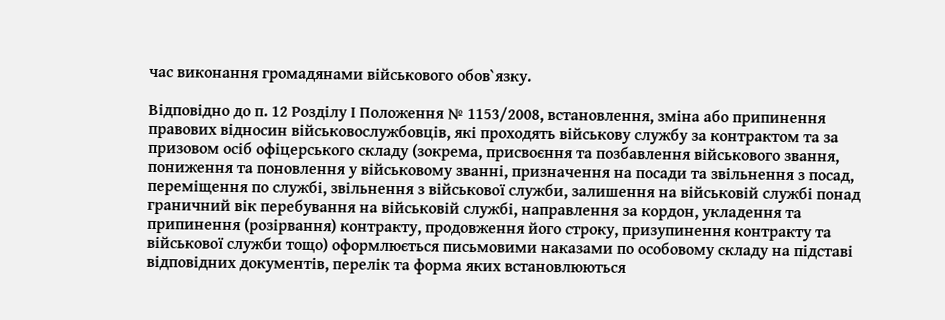час виконання громадянами військового обов`язку.

Відповідно до п. 12 Розділу І Положення № 1153/2008, встановлення, зміна або припинення правових відносин військовослужбовців, які проходять військову службу за контрактом та за призовом осіб офіцерського складу (зокрема, присвоєння та позбавлення військового звання, пониження та поновлення у військовому званні, призначення на посади та звільнення з посад, переміщення по службі, звільнення з військової служби, залишення на військовій службі понад граничний вік перебування на військовій службі, направлення за кордон, укладення та припинення (розірвання) контракту, продовження його строку, призупинення контракту та військової служби тощо) оформлюється письмовими наказами по особовому складу на підставі відповідних документів, перелік та форма яких встановлюються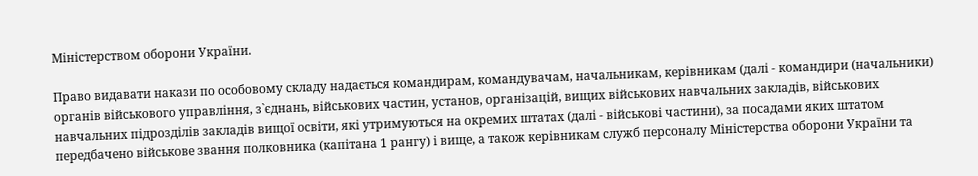Міністерством оборони України.

Право видавати накази по особовому складу надається командирам, командувачам, начальникам, керівникам (далі - командири (начальники) органів військового управління, з`єднань, військових частин, установ, організацій, вищих військових навчальних закладів, військових навчальних підрозділів закладів вищої освіти, які утримуються на окремих штатах (далі - військові частини), за посадами яких штатом передбачено військове звання полковника (капітана 1 рангу) і вище, а також керівникам служб персоналу Міністерства оборони України та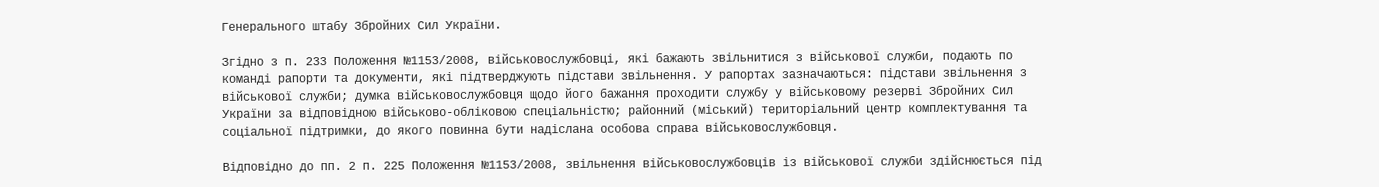Генерального штабу Збройних Сил України.

Згідно з п. 233 Положення №1153/2008, військовослужбовці, які бажають звільнитися з військової служби, подають по команді рапорти та документи, які підтверджують підстави звільнення. У рапортах зазначаються: підстави звільнення з військової служби; думка військовослужбовця щодо його бажання проходити службу у військовому резерві Збройних Сил України за відповідною військово-обліковою спеціальністю; районний (міський) територіальний центр комплектування та соціальної підтримки, до якого повинна бути надіслана особова справа військовослужбовця.

Відповідно до пп. 2 п. 225 Положення №1153/2008, звільнення військовослужбовців із військової служби здійснюється під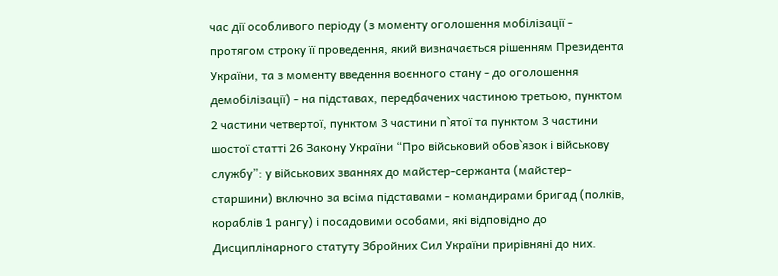час дії особливого періоду (з моменту оголошення мобілізації - протягом строку її проведення, який визначається рішенням Президента України, та з моменту введення воєнного стану - до оголошення демобілізації) - на підставах, передбачених частиною третьою, пунктом 2 частини четвертої, пунктом 3 частини п`ятої та пунктом 3 частини шостої статті 26 Закону України “Про військовий обов`язок і військову службу”: у військових званнях до майстер-сержанта (майстер-старшини) включно за всіма підставами - командирами бригад (полків, кораблів 1 рангу) і посадовими особами, які відповідно до Дисциплінарного статуту Збройних Сил України прирівняні до них.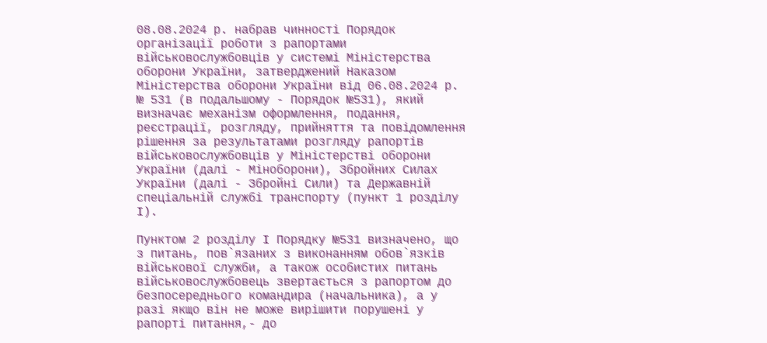08.08.2024 р. набрав чинності Порядок організації роботи з рапортами військовослужбовців у системі Міністерства оборони України, затверджений Наказом Міністерства оборони України від 06.08.2024 р. № 531 (в подальшому - Порядок №531), який визначає механізм оформлення, подання, реєстрації, розгляду, прийняття та повідомлення рішення за результатами розгляду рапортів військовослужбовців у Міністерстві оборони України (далі - Міноборони), Збройних Силах України (далі - Збройні Сили) та Державній спеціальній службі транспорту (пункт 1 розділу І).

Пунктом 2 розділу І Порядку №531 визначено, що з питань, пов`язаних з виконанням обов`язків військової служби, а також особистих питань військовослужбовець звертається з рапортом до безпосереднього командира (начальника), а у разі якщо він не може вирішити порушені у рапорті питання,- до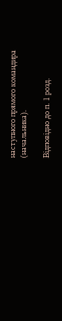наступного прямого командира (начальника).

Відповідно до п. 1 розд.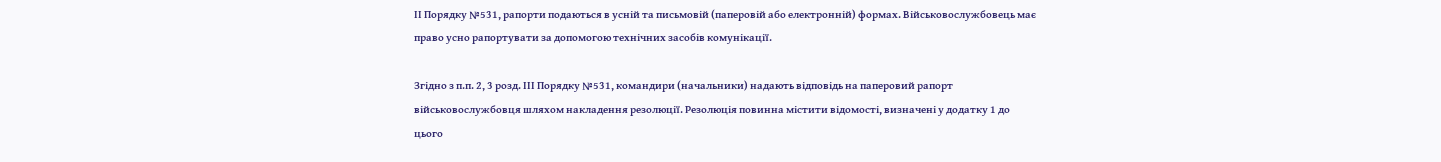ІІ Порядку №531, рапорти подаються в усній та письмовій (паперовій або електронній) формах. Військовослужбовець має право усно рапортувати за допомогою технічних засобів комунікації.

Згідно з п.п. 2, 3 розд. ІІІ Порядку №531, командири (начальники) надають відповідь на паперовий рапорт військовослужбовця шляхом накладення резолюції. Резолюція повинна містити відомості, визначені у додатку 1 до цього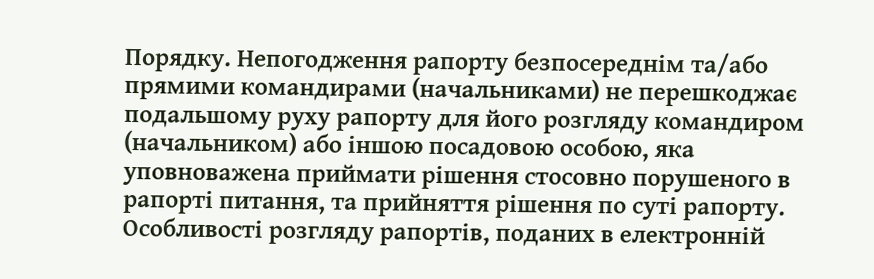Порядку. Непогодження рапорту безпосереднім та/або прямими командирами (начальниками) не перешкоджає подальшому руху рапорту для його розгляду командиром (начальником) або іншою посадовою особою, яка уповноважена приймати рішення стосовно порушеного в рапорті питання, та прийняття рішення по суті рапорту. Особливості розгляду рапортів, поданих в електронній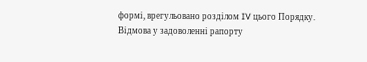формі, врегульовано розділом IV цього Порядку. Відмова у задоволенні рапорту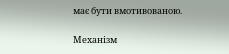має бути вмотивованою.

Механізм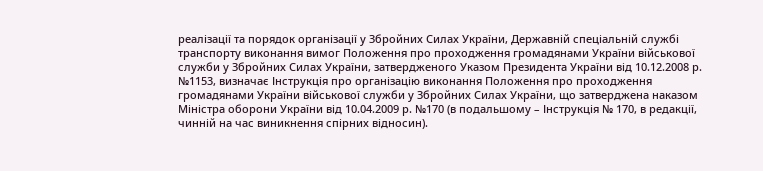реалізації та порядок організації у Збройних Силах України, Державній спеціальній службі транспорту виконання вимог Положення про проходження громадянами України військової служби у Збройних Силах України, затвердженого Указом Президента України від 10.12.2008 р. №1153, визначає Інструкція про організацію виконання Положення про проходження громадянами України військової служби у Збройних Силах України, що затверджена наказом Міністра оборони України від 10.04.2009 р. №170 (в подальшому – Інструкція № 170, в редакції, чинній на час виникнення спірних відносин).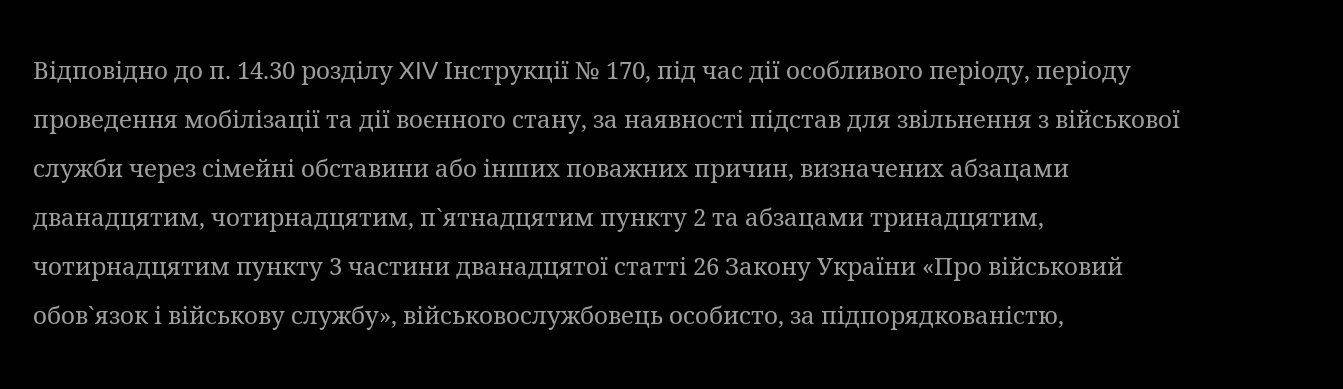Відповідно до п. 14.30 розділу XIV Інструкції № 170, під час дії особливого періоду, періоду проведення мобілізації та дії воєнного стану, за наявності підстав для звільнення з військової служби через сімейні обставини або інших поважних причин, визначених абзацами дванадцятим, чотирнадцятим, п`ятнадцятим пункту 2 та абзацами тринадцятим, чотирнадцятим пункту 3 частини дванадцятої статті 26 Закону України «Про військовий обов`язок і військову службу», військовослужбовець особисто, за підпорядкованістю,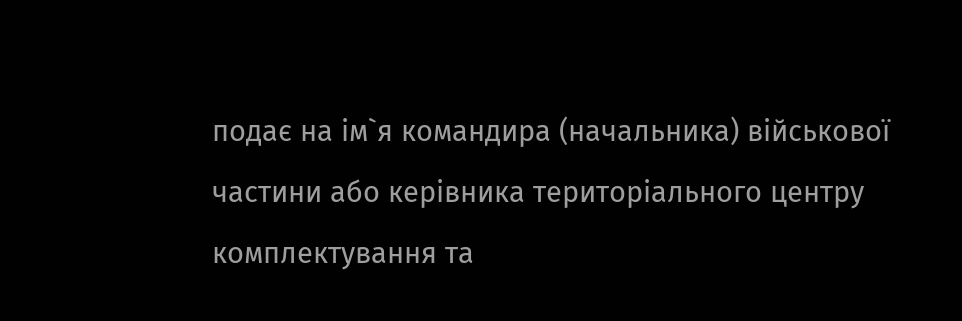подає на ім`я командира (начальника) військової частини або керівника територіального центру комплектування та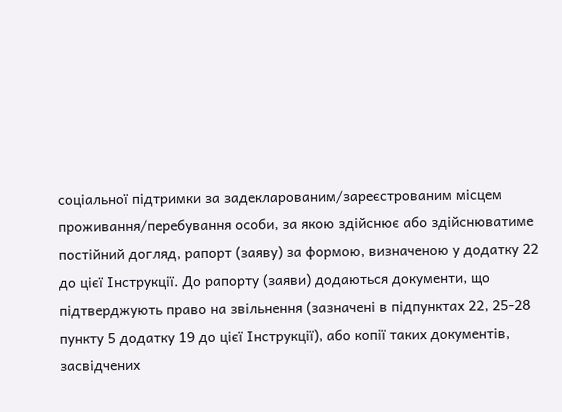соціальної підтримки за задекларованим/зареєстрованим місцем проживання/перебування особи, за якою здійснює або здійснюватиме постійний догляд, рапорт (заяву) за формою, визначеною у додатку 22 до цієї Інструкції. До рапорту (заяви) додаються документи, що підтверджують право на звільнення (зазначені в підпунктах 22, 25-28 пункту 5 додатку 19 до цієї Інструкції), або копії таких документів, засвідчених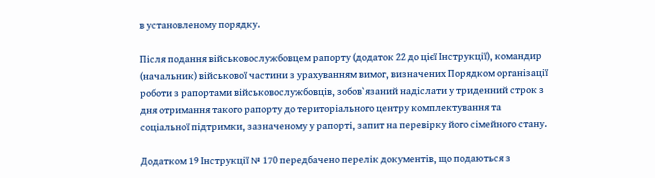в установленому порядку.

Після подання військовослужбовцем рапорту (додаток 22 до цієї Інструкції), командир (начальник) військової частини з урахуванням вимог, визначених Порядком організації роботи з рапортами військовослужбовців, зобов`язаний надіслати у триденний строк з дня отримання такого рапорту до територіального центру комплектування та соціальної підтримки, зазначеному у рапорті, запит на перевірку його сімейного стану.

Додатком 19 Інструкції № 170 передбачено перелік документів, що подаються з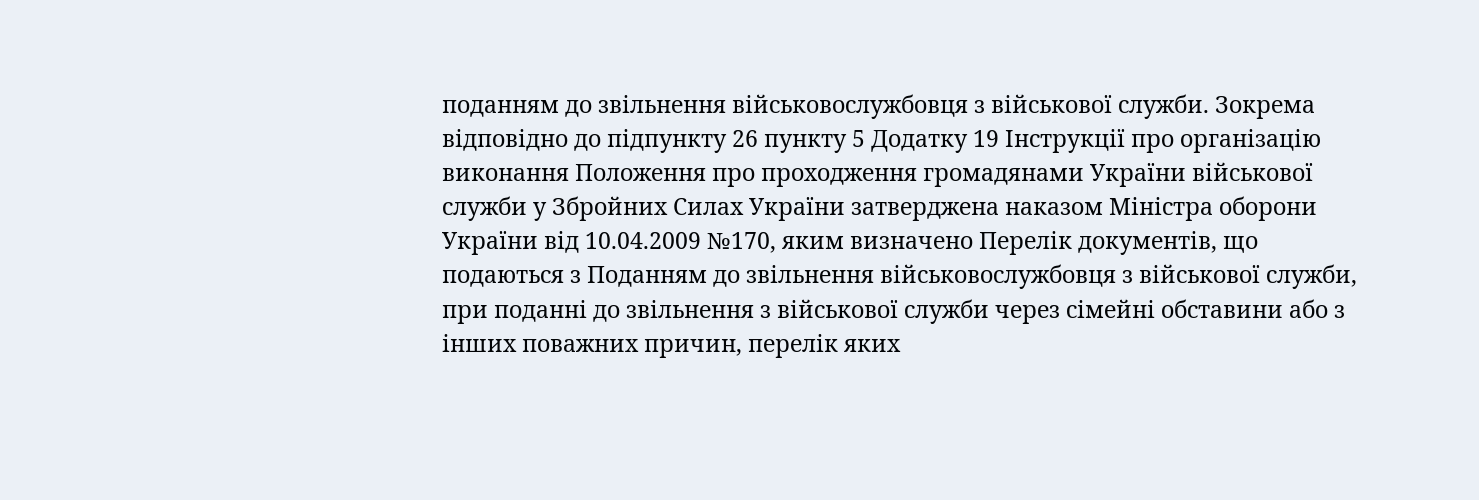поданням до звільнення військовослужбовця з військової служби. Зокрема відповідно до підпункту 26 пункту 5 Додатку 19 Інструкції про організацію виконання Положення про проходження громадянами України військової служби у Збройних Силах України затверджена наказом Міністра оборони України від 10.04.2009 №170, яким визначено Перелік документів, що подаються з Поданням до звільнення військовослужбовця з військової служби, при поданні до звільнення з військової служби через сімейні обставини або з інших поважних причин, перелік яких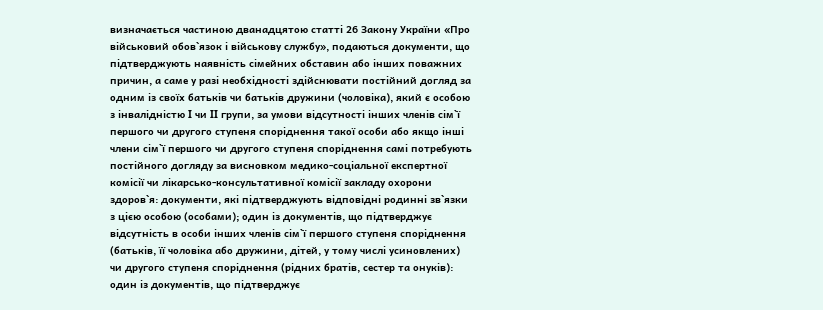визначається частиною дванадцятою статті 26 Закону України «Про військовий обов`язок і військову службу», подаються документи, що підтверджують наявність сімейних обставин або інших поважних причин, а саме у разі необхідності здійснювати постійний догляд за одним із своїх батьків чи батьків дружини (чоловіка), який є особою з інвалідністю I чи II групи, за умови відсутності інших членів сім`ї першого чи другого ступеня споріднення такої особи або якщо інші члени сім`ї першого чи другого ступеня споріднення самі потребують постійного догляду за висновком медико-соціальної експертної комісії чи лікарсько-консультативної комісії закладу охорони здоров`я: документи, які підтверджують відповідні родинні зв`язки з цією особою (особами); один із документів, що підтверджує відсутність в особи інших членів сім`ї першого ступеня споріднення (батьків, її чоловіка або дружини, дітей, у тому числі усиновлених) чи другого ступеня споріднення (рідних братів, сестер та онуків): один із документів, що підтверджує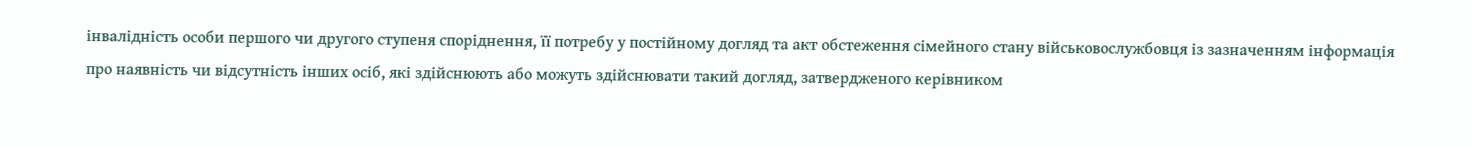інвалідність особи першого чи другого ступеня споріднення, її потребу у постійному догляд та акт обстеження сімейного стану військовослужбовця із зазначенням інформація про наявність чи відсутність інших осіб, які здійснюють або можуть здійснювати такий догляд, затвердженого керівником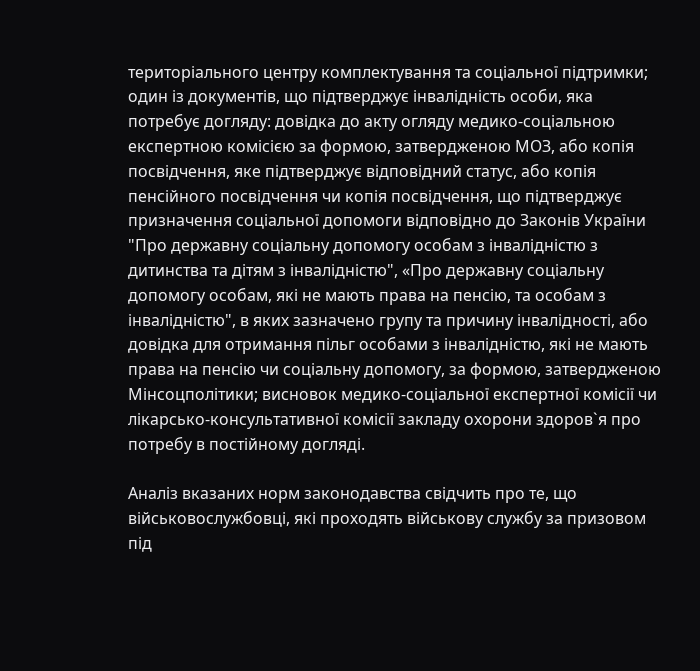територіального центру комплектування та соціальної підтримки; один із документів, що підтверджує інвалідність особи, яка потребує догляду: довідка до акту огляду медико-соціальною експертною комісією за формою, затвердженою МОЗ, або копія посвідчення, яке підтверджує відповідний статус, або копія пенсійного посвідчення чи копія посвідчення, що підтверджує призначення соціальної допомоги відповідно до Законів України "Про державну соціальну допомогу особам з інвалідністю з дитинства та дітям з інвалідністю", «Про державну соціальну допомогу особам, які не мають права на пенсію, та особам з інвалідністю", в яких зазначено групу та причину інвалідності, або довідка для отримання пільг особами з інвалідністю, які не мають права на пенсію чи соціальну допомогу, за формою, затвердженою Мінсоцполітики; висновок медико-соціальної експертної комісії чи лікарсько-консультативної комісії закладу охорони здоров`я про потребу в постійному догляді.

Аналіз вказаних норм законодавства свідчить про те, що військовослужбовці, які проходять військову службу за призовом під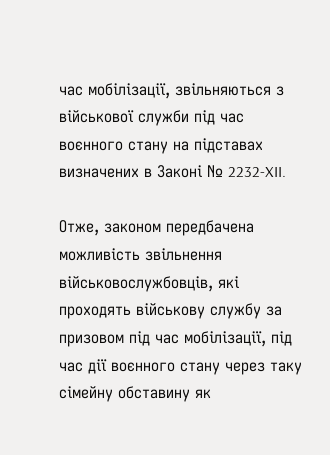час мобілізації, звільняються з військової служби під час воєнного стану на підставах визначених в Законі № 2232-XII.

Отже, законом передбачена можливість звільнення військовослужбовців, які проходять військову службу за призовом під час мобілізації, під час дії воєнного стану через таку сімейну обставину як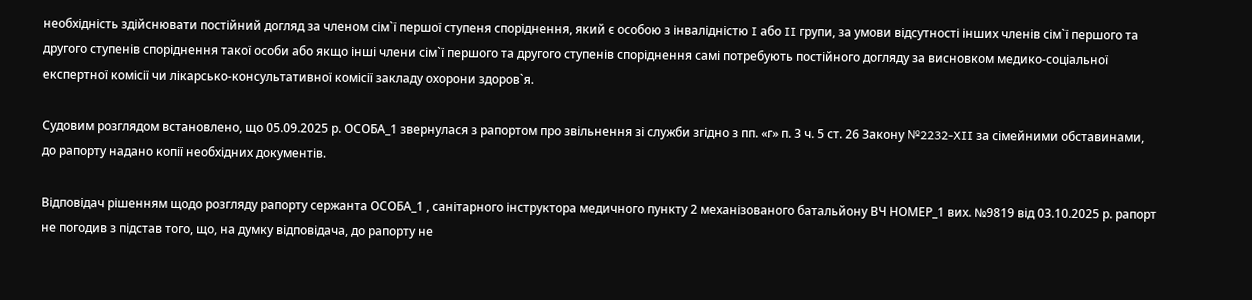необхідність здійснювати постійний догляд за членом сім`ї першої ступеня споріднення, який є особою з інвалідністю I або II групи, за умови відсутності інших членів сім`ї першого та другого ступенів споріднення такої особи або якщо інші члени сім`ї першого та другого ступенів споріднення самі потребують постійного догляду за висновком медико-соціальної експертної комісії чи лікарсько-консультативної комісії закладу охорони здоров`я.

Судовим розглядом встановлено, що 05.09.2025 р. ОСОБА_1 звернулася з рапортом про звільнення зі служби згідно з пп. «г» п. 3 ч. 5 ст. 26 Закону №2232-XII за сімейними обставинами, до рапорту надано копії необхідних документів.

Відповідач рішенням щодо розгляду рапорту сержанта ОСОБА_1 , санітарного інструктора медичного пункту 2 механізованого батальйону ВЧ НОМЕР_1 вих. №9819 від 03.10.2025 р. рапорт не погодив з підстав того, що, на думку відповідача, до рапорту не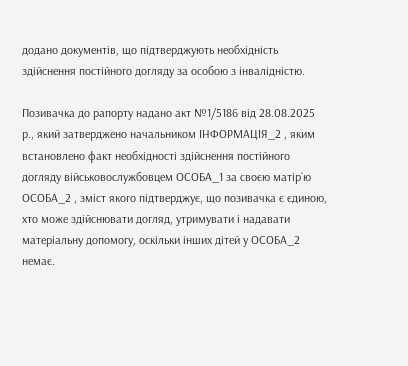додано документів, що підтверджують необхідність здійснення постійного догляду за особою з інвалідністю.

Позивачка до рапорту надано акт №1/5186 від 28.08.2025 р., який затверджено начальником ІНФОРМАЦІЯ_2 , яким встановлено факт необхідності здійснення постійного догляду військовослужбовцем ОСОБА_1 за своєю матір`ю ОСОБА_2 , зміст якого підтверджує, що позивачка є єдиною, хто може здійснювати догляд, утримувати і надавати матеріальну допомогу, оскільки інших дітей у ОСОБА_2 немає.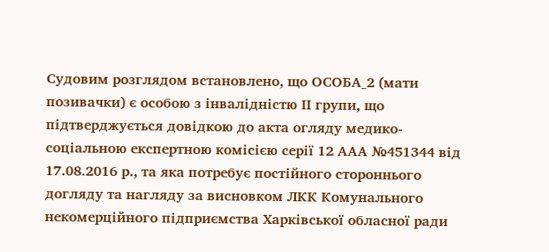Судовим розглядом встановлено, що ОСОБА_2 (мати позивачки) є особою з інвалідністю IІ групи, що підтверджується довідкою до акта огляду медико-соціальною експертною комісією серії 12 ААА №451344 від 17.08.2016 р., та яка потребує постійного стороннього догляду та нагляду за висновком ЛКК Комунального некомерційного підприємства Харківської обласної ради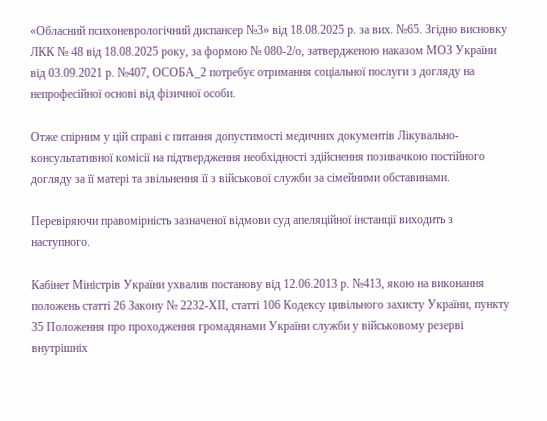«Обласний психоневрологічний диспансер №3» від 18.08.2025 р. за вих. №65. Згідно висновку ЛКК № 48 від 18.08.2025 року, за формою № 080-2/о, затвердженою наказом МОЗ України від 03.09.2021 р. №407, ОСОБА_2 потребує отримання соціальної послуги з догляду на непрофесійної основі від фізичної особи.

Отже спірним у цій справі є питання допустимості медичних документів Лікувально-консультативної комісії на підтвердження необхідності здійснення позивачкою постійного догляду за її матері та звільнення її з військової служби за сімейними обставинами.

Перевіряючи правомірність зазначеної відмови суд апеляційної інстанції виходить з наступного.

Кабінет Міністрів України ухвалив постанову від 12.06.2013 р. №413, якою на виконання положень статті 26 Закону № 2232-ХІІ, статті 106 Кодексу цивільного захисту України, пункту 35 Положення про проходження громадянами України служби у військовому резерві внутрішніх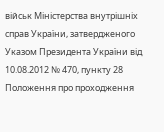військ Міністерства внутрішніх справ України, затвердженого Указом Президента України від 10.08.2012 № 470, пункту 28 Положення про проходження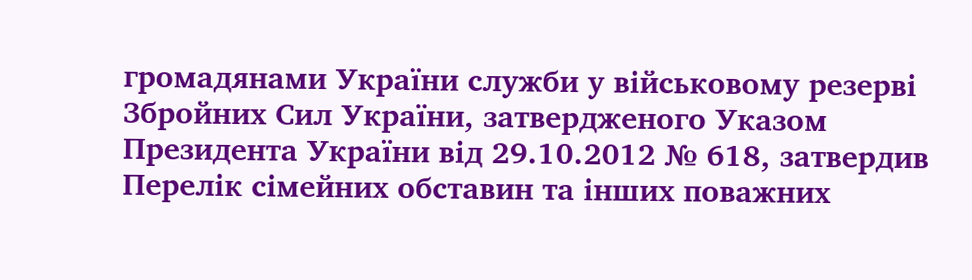громадянами України служби у військовому резерві Збройних Сил України, затвердженого Указом Президента України від 29.10.2012 № 618, затвердив Перелік сімейних обставин та інших поважних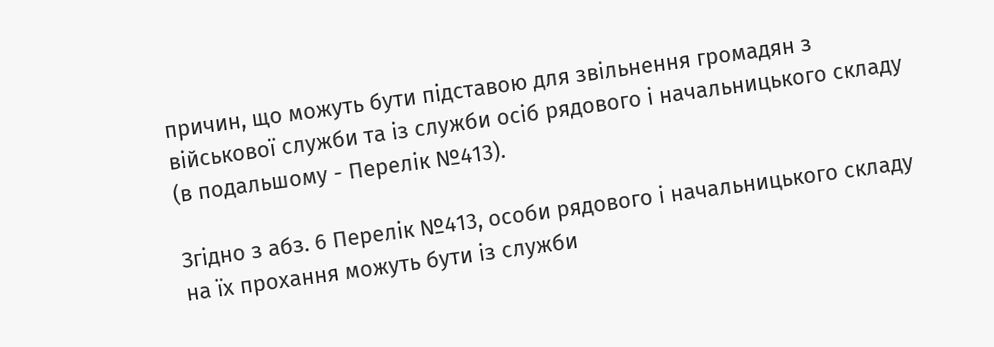причин, що можуть бути підставою для звільнення громадян з військової служби та із служби осіб рядового і начальницького складу (в подальшому - Перелік №413).

Згідно з абз. 6 Перелік №413, особи рядового і начальницького складу на їх прохання можуть бути із служби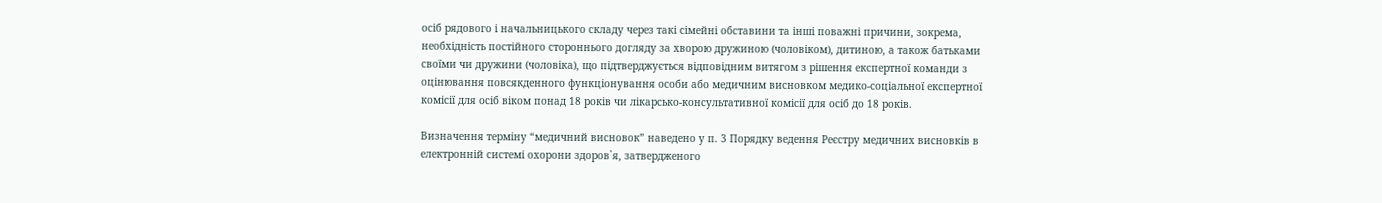осіб рядового і начальницького складу через такі сімейні обставини та інші поважні причини, зокрема, необхідність постійного стороннього догляду за хворою дружиною (чоловіком), дитиною, а також батьками своїми чи дружини (чоловіка), що підтверджується відповідним витягом з рішення експертної команди з оцінювання повсякденного функціонування особи або медичним висновком медико-соціальної експертної комісії для осіб віком понад 18 років чи лікарсько-консультативної комісії для осіб до 18 років.

Визначення терміну “медичний висновок” наведено у п. 3 Порядку ведення Реєстру медичних висновків в електронній системі охорони здоров`я, затвердженого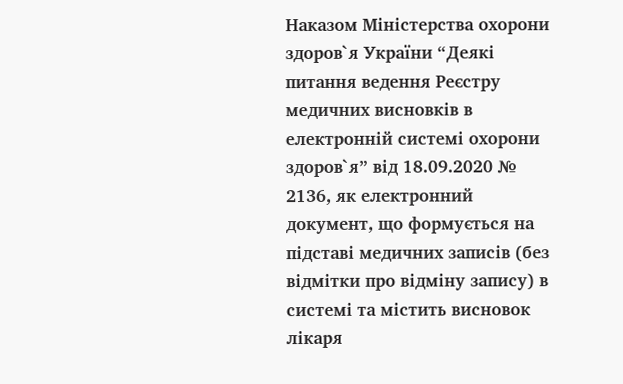Наказом Міністерства охорони здоров`я України “Деякі питання ведення Реєстру медичних висновків в електронній системі охорони здоров`я” від 18.09.2020 № 2136, як електронний документ, що формується на підставі медичних записів (без відмітки про відміну запису) в системі та містить висновок лікаря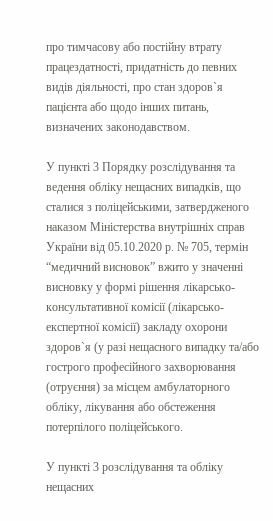про тимчасову або постійну втрату працездатності, придатність до певних видів діяльності, про стан здоров`я пацієнта або щодо інших питань, визначених законодавством.

У пункті 3 Порядку розслідування та ведення обліку нещасних випадків, що сталися з поліцейськими, затвердженого наказом Міністерства внутрішніх справ України від 05.10.2020 р. № 705, термін “медичний висновок” вжито у значенні висновку у формі рішення лікарсько-консультативної комісії (лікарсько-експертної комісії) закладу охорони здоров`я (у разі нещасного випадку та/або гострого професійного захворювання (отруєння) за місцем амбулаторного обліку, лікування або обстеження потерпілого поліцейського.

У пункті 3 розслідування та обліку нещасних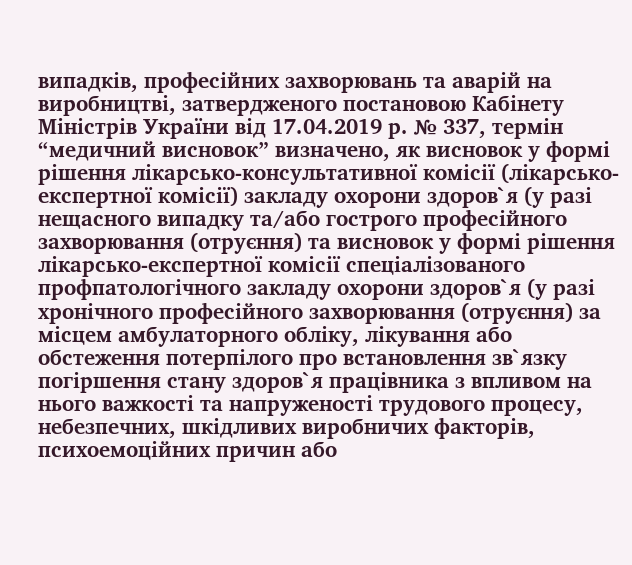випадків, професійних захворювань та аварій на виробництві, затвердженого постановою Кабінету Міністрів України від 17.04.2019 р. № 337, термін “медичний висновок” визначено, як висновок у формі рішення лікарсько-консультативної комісії (лікарсько-експертної комісії) закладу охорони здоров`я (у разі нещасного випадку та/або гострого професійного захворювання (отруєння) та висновок у формі рішення лікарсько-експертної комісії спеціалізованого профпатологічного закладу охорони здоров`я (у разі хронічного професійного захворювання (отруєння) за місцем амбулаторного обліку, лікування або обстеження потерпілого про встановлення зв`язку погіршення стану здоров`я працівника з впливом на нього важкості та напруженості трудового процесу, небезпечних, шкідливих виробничих факторів, психоемоційних причин або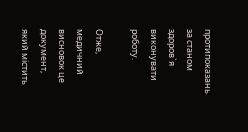протипоказань за станом здоров`я виконувати роботу.

Отже, медичний висновок це документ, який містить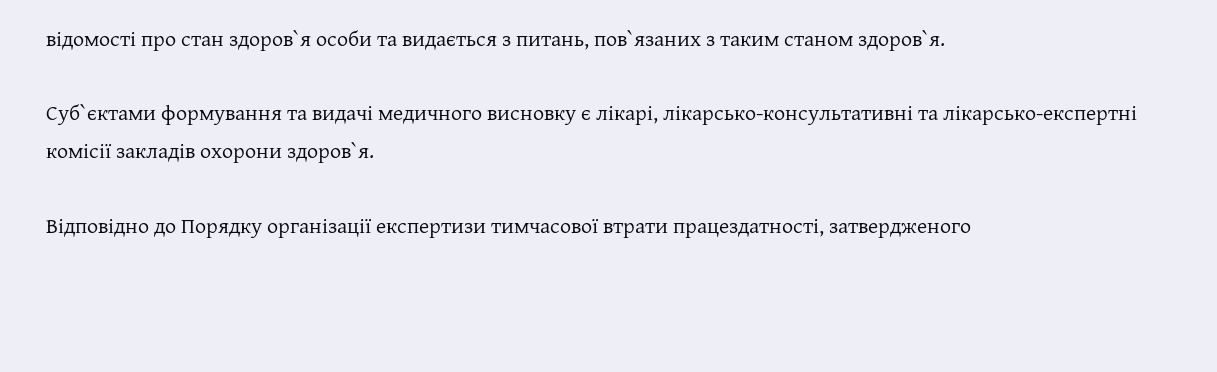відомості про стан здоров`я особи та видається з питань, пов`язаних з таким станом здоров`я.

Суб`єктами формування та видачі медичного висновку є лікарі, лікарсько-консультативні та лікарсько-експертні комісії закладів охорони здоров`я.

Відповідно до Порядку організації експертизи тимчасової втрати працездатності, затвердженого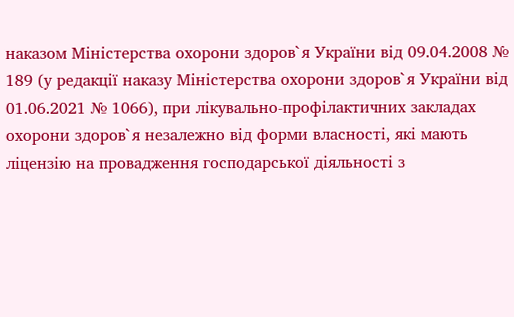наказом Міністерства охорони здоров`я України від 09.04.2008 № 189 (у редакції наказу Міністерства охорони здоров`я України від 01.06.2021 № 1066), при лікувально-профілактичних закладах охорони здоров`я незалежно від форми власності, які мають ліцензію на провадження господарської діяльності з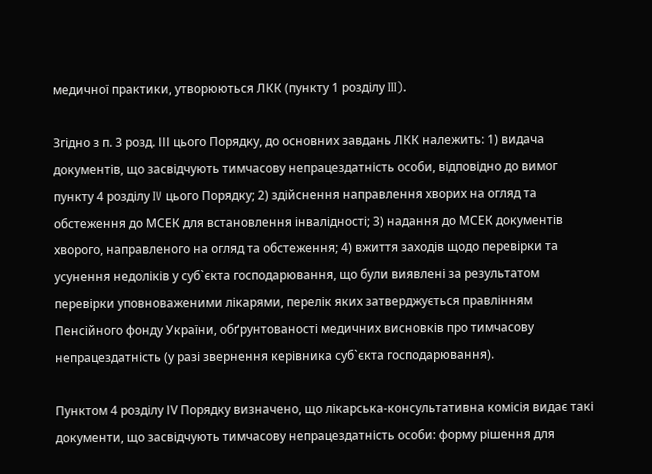медичної практики, утворюються ЛКК (пункту 1 розділу III).

Згідно з п. 3 розд. ІІІ цього Порядку, до основних завдань ЛКК належить: 1) видача документів, що засвідчують тимчасову непрацездатність особи, відповідно до вимог пункту 4 розділу IV цього Порядку; 2) здійснення направлення хворих на огляд та обстеження до МСЕК для встановлення інвалідності; 3) надання до МСЕК документів хворого, направленого на огляд та обстеження; 4) вжиття заходів щодо перевірки та усунення недоліків у суб`єкта господарювання, що були виявлені за результатом перевірки уповноваженими лікарями, перелік яких затверджується правлінням Пенсійного фонду України, обґрунтованості медичних висновків про тимчасову непрацездатність (у разі звернення керівника суб`єкта господарювання).

Пунктом 4 розділу ІV Порядку визначено, що лікарська-консультативна комісія видає такі документи, що засвідчують тимчасову непрацездатність особи: форму рішення для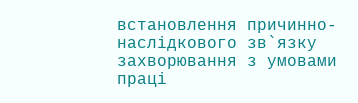встановлення причинно-наслідкового зв`язку захворювання з умовами праці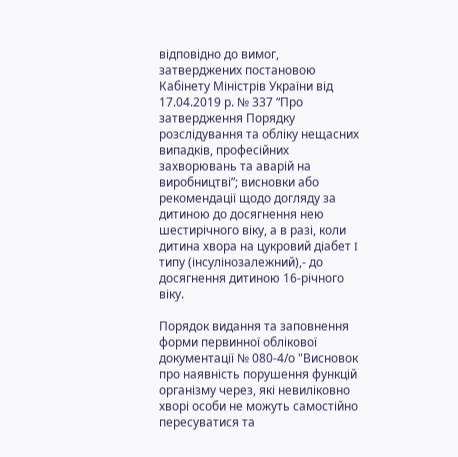відповідно до вимог, затверджених постановою Кабінету Міністрів України від 17.04.2019 р. № 337 “Про затвердження Порядку розслідування та обліку нещасних випадків, професійних захворювань та аварій на виробництві”; висновки або рекомендації щодо догляду за дитиною до досягнення нею шестирічного віку, а в разі, коли дитина хвора на цукровий діабет I типу (інсулінозалежний),- до досягнення дитиною 16-річного віку.

Порядок видання та заповнення форми первинної облікової документації № 080-4/о "Висновок про наявність порушення функцій організму через, які невиліковно хворі особи не можуть самостійно пересуватися та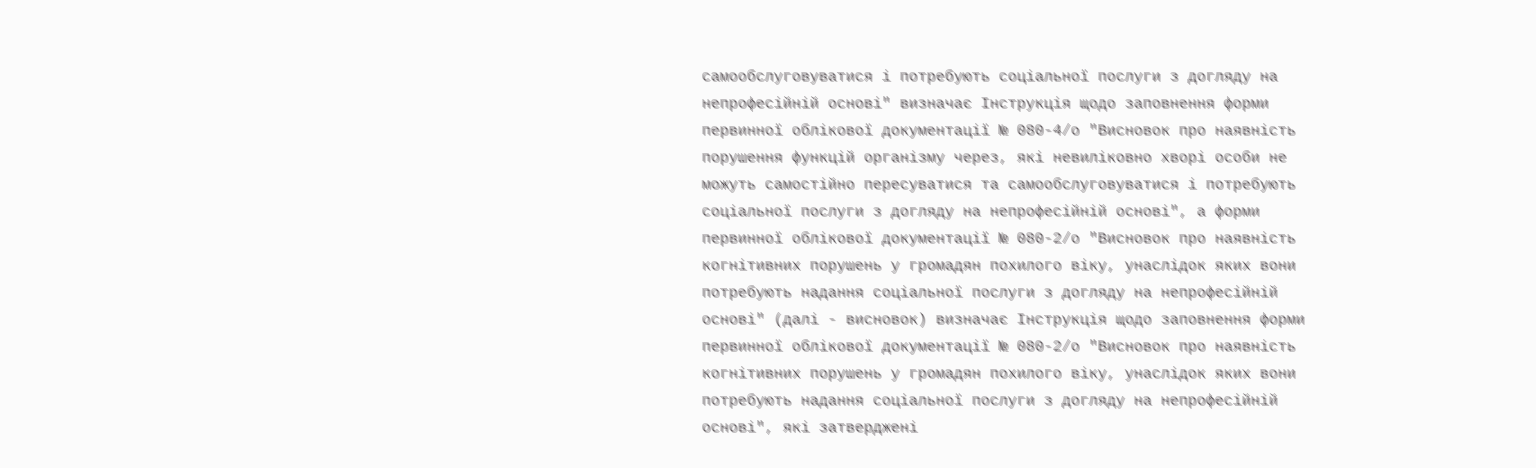самообслуговуватися і потребують соціальної послуги з догляду на непрофесійній основі" визначає Інструкція щодо заповнення форми первинної облікової документації № 080-4/о "Висновок про наявність порушення функцій організму через, які невиліковно хворі особи не можуть самостійно пересуватися та самообслуговуватися і потребують соціальної послуги з догляду на непрофесійній основі", а форми первинної облікової документації № 080-2/о "Висновок про наявність когнітивних порушень у громадян похилого віку, унаслідок яких вони потребують надання соціальної послуги з догляду на непрофесійній основі" (далі - висновок) визначає Інструкція щодо заповнення форми первинної облікової документації № 080-2/о "Висновок про наявність когнітивних порушень у громадян похилого віку, унаслідок яких вони потребують надання соціальної послуги з догляду на непрофесійній основі", які затверджені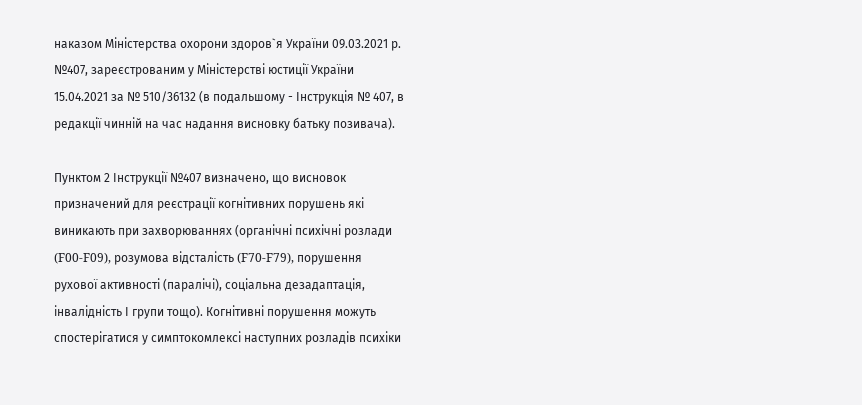наказом Міністерства охорони здоров`я України 09.03.2021 р. №407, зареєстрованим у Міністерстві юстиції України 15.04.2021 за № 510/36132 (в подальшому - Інструкція № 407, в редакції чинній на час надання висновку батьку позивача).

Пунктом 2 Інструкції №407 визначено, що висновок призначений для реєстрації когнітивних порушень які виникають при захворюваннях (органічні психічні розлади (F00-F09), розумова відсталість (F70-F79), порушення рухової активності (паралічі), соціальна дезадаптація, інвалідність І групи тощо). Когнітивні порушення можуть спостерігатися у симптокомлексі наступних розладів психіки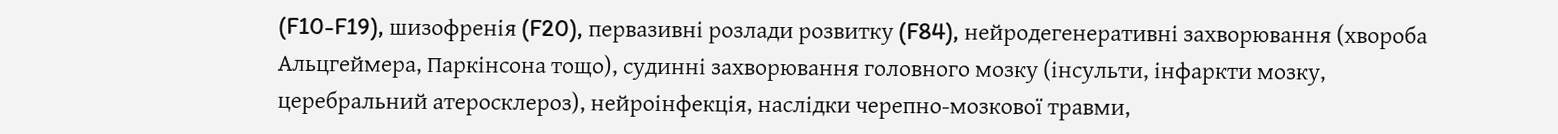(F10-F19), шизофренія (F20), первазивні розлади розвитку (F84), нейродегенеративні захворювання (хвороба Альцгеймера, Паркінсона тощо), судинні захворювання головного мозку (інсульти, інфаркти мозку, церебральний атеросклероз), нейроінфекція, наслідки черепно-мозкової травми,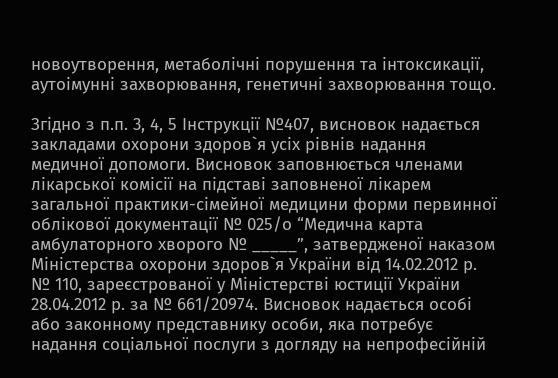новоутворення, метаболічні порушення та інтоксикації, аутоімунні захворювання, генетичні захворювання тощо.

Згідно з п.п. 3, 4, 5 Інструкції №407, висновок надається закладами охорони здоров`я усіх рівнів надання медичної допомоги. Висновок заповнюється членами лікарської комісії на підставі заповненої лікарем загальної практики-сімейної медицини форми первинної облікової документації № 025/о “Медична карта амбулаторного хворого № _____”, затвердженої наказом Міністерства охорони здоров`я України від 14.02.2012 р. № 110, зареєстрованої у Міністерстві юстиції України 28.04.2012 р. за № 661/20974. Висновок надається особі або законному представнику особи, яка потребує надання соціальної послуги з догляду на непрофесійній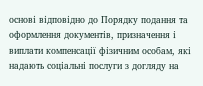основі відповідно до Порядку подання та оформлення документів, призначення і виплати компенсації фізичним особам, які надають соціальні послуги з догляду на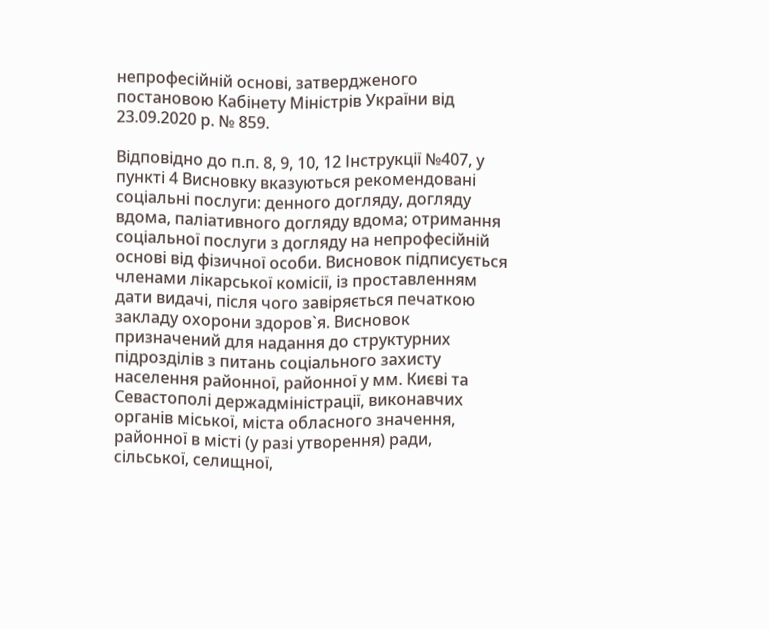непрофесійній основі, затвердженого постановою Кабінету Міністрів України від 23.09.2020 р. № 859.

Відповідно до п.п. 8, 9, 10, 12 Інструкції №407, у пункті 4 Висновку вказуються рекомендовані соціальні послуги: денного догляду, догляду вдома, паліативного догляду вдома; отримання соціальної послуги з догляду на непрофесійній основі від фізичної особи. Висновок підписується членами лікарської комісії, із проставленням дати видачі, після чого завіряється печаткою закладу охорони здоров`я. Висновок призначений для надання до структурних підрозділів з питань соціального захисту населення районної, районної у мм. Києві та Севастополі держадміністрації, виконавчих органів міської, міста обласного значення, районної в місті (у разі утворення) ради, сільської, селищної,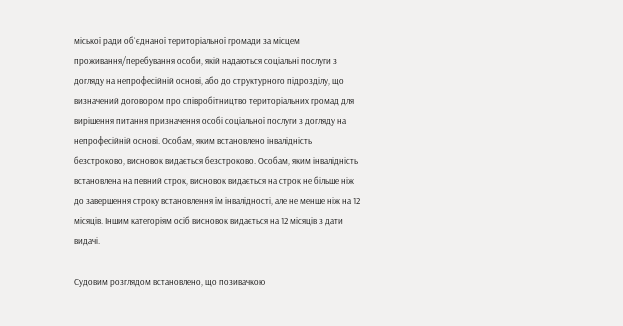міської ради об`єднаної територіальної громади за місцем проживання/перебування особи, якій надаються соціальні послуги з догляду на непрофесійній основі, або до структурного підрозділу, що визначений договором про співробітництво територіальних громад для вирішення питання призначення особі соціальної послуги з догляду на непрофесійній основі. Особам, яким встановлено інвалідність безстроково, висновок видається безстроково. Особам, яким інвалідність встановлена на певний строк, висновок видається на строк не більше ніж до завершення строку встановлення їм інвалідності, але не менше ніж на 12 місяців. Іншим категоріям осіб висновок видається на 12 місяців з дати видачі.

Судовим розглядом встановлено, що позивачкою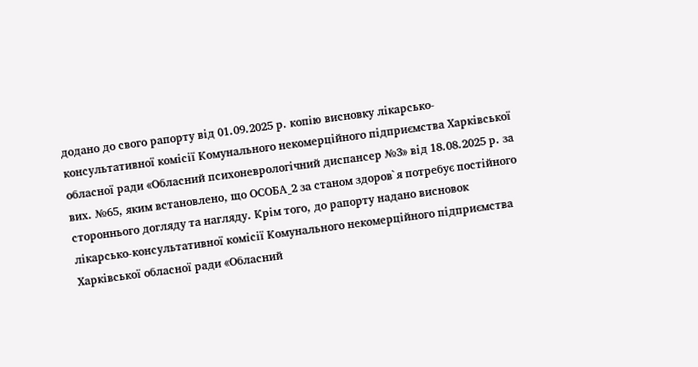додано до свого рапорту від 01.09.2025 р. копію висновку лікарсько-консультативної комісії Комунального некомерційного підприємства Харківської обласної ради «Обласний психоневрологічний диспансер №3» від 18.08.2025 р. за вих. №65, яким встановлено, що ОСОБА_2 за станом здоров`я потребує постійного стороннього догляду та нагляду. Крім того, до рапорту надано висновок лікарсько-консультативної комісії Комунального некомерційного підприємства Харківської обласної ради «Обласний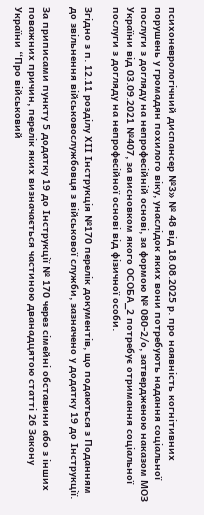психоневрологічний диспансер №3» № 48 від 18.08.2025 р. про наявність когнітивних порушень у громадян похилого віку, унаслідок яких вони потребують надання соціальної послуги з догляду на непрофесійній основі, за формою № 080-2/о, затвердженою наказом МОЗ України від 03.09.2021 №407, за висновком якого ОСОБА_2 потребує отримання соціальної послуги з догляду на непрофесійної основі від фізичної особи.

Згідно з п. 12.11 розділу XІІ Інструкція №170 перелік документів, що подаються з Поданням до звільнення військовослужбовця з військової служби, зазначено у додатку 19 до Інструкції.

За приписами пункту 5 додатку 19 до Інструкції № 170 через сімейні обставини або з інших поважних причин, перелік яких визначається частиною дванадцятою статті 26 Закону України “Про військовий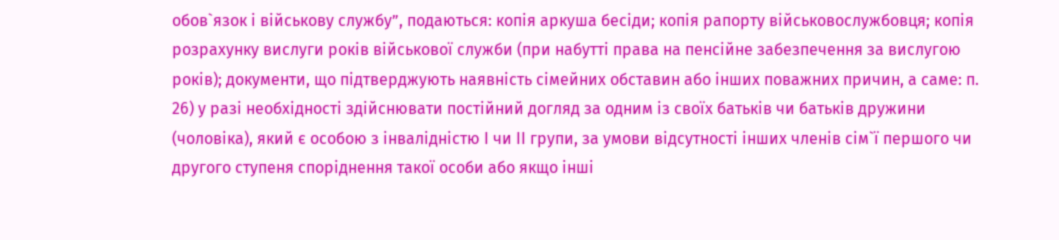обов`язок і військову службу”, подаються: копія аркуша бесіди; копія рапорту військовослужбовця; копія розрахунку вислуги років військової служби (при набутті права на пенсійне забезпечення за вислугою років); документи, що підтверджують наявність сімейних обставин або інших поважних причин, а саме: п. 26) у разі необхідності здійснювати постійний догляд за одним із своїх батьків чи батьків дружини (чоловіка), який є особою з інвалідністю I чи II групи, за умови відсутності інших членів сім`ї першого чи другого ступеня споріднення такої особи або якщо інші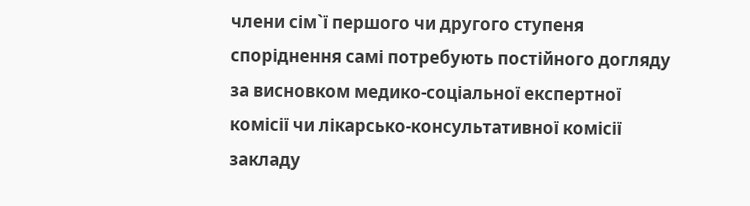члени сім`ї першого чи другого ступеня споріднення самі потребують постійного догляду за висновком медико-соціальної експертної комісії чи лікарсько-консультативної комісії закладу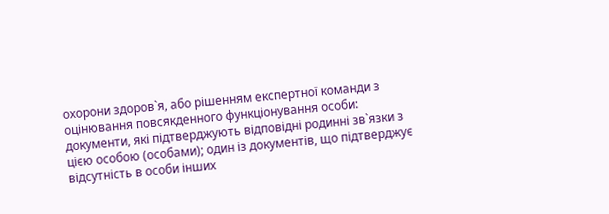охорони здоров`я, або рішенням експертної команди з оцінювання повсякденного функціонування особи: документи, які підтверджують відповідні родинні зв`язки з цією особою (особами); один із документів, що підтверджує відсутність в особи інших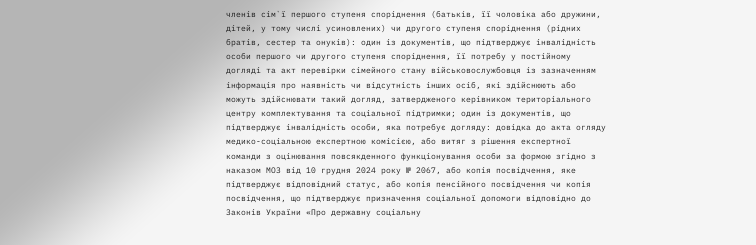членів сім`ї першого ступеня споріднення (батьків, її чоловіка або дружини, дітей, у тому числі усиновлених) чи другого ступеня споріднення (рідних братів, сестер та онуків): один із документів, що підтверджує інвалідність особи першого чи другого ступеня споріднення, її потребу у постійному догляді та акт перевірки сімейного стану військовослужбовця із зазначенням інформація про наявність чи відсутність інших осіб, які здійснюють або можуть здійснювати такий догляд, затвердженого керівником територіального центру комплектування та соціальної підтримки; один із документів, що підтверджує інвалідність особи, яка потребує догляду: довідка до акта огляду медико-соціальною експертною комісією, або витяг з рішення експертної команди з оцінювання повсякденного функціонування особи за формою згідно з наказом МОЗ від 10 грудня 2024 року № 2067, або копія посвідчення, яке підтверджує відповідний статус, або копія пенсійного посвідчення чи копія посвідчення, що підтверджує призначення соціальної допомоги відповідно до Законів України «Про державну соціальну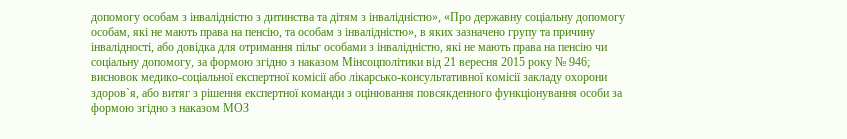допомогу особам з інвалідністю з дитинства та дітям з інвалідністю», «Про державну соціальну допомогу особам, які не мають права на пенсію, та особам з інвалідністю», в яких зазначено групу та причину інвалідності, або довідка для отримання пільг особами з інвалідністю, які не мають права на пенсію чи соціальну допомогу, за формою згідно з наказом Мінсоцполітики від 21 вересня 2015 року № 946; висновок медико-соціальної експертної комісії або лікарсько-консультативної комісії закладу охорони здоров`я, або витяг з рішення експертної команди з оцінювання повсякденного функціонування особи за формою згідно з наказом МОЗ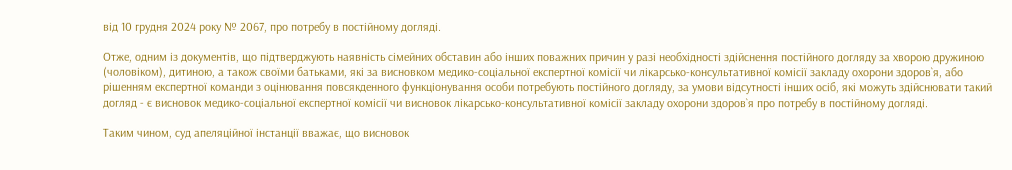від 10 грудня 2024 року № 2067, про потребу в постійному догляді.

Отже, одним із документів, що підтверджують наявність сімейних обставин або інших поважних причин у разі необхідності здійснення постійного догляду за хворою дружиною (чоловіком), дитиною, а також своїми батьками, які за висновком медико-соціальної експертної комісії чи лікарсько-консультативної комісії закладу охорони здоров`я, або рішенням експертної команди з оцінювання повсякденного функціонування особи потребують постійного догляду, за умови відсутності інших осіб, які можуть здійснювати такий догляд - є висновок медико-соціальної експертної комісії чи висновок лікарсько-консультативної комісії закладу охорони здоров`я про потребу в постійному догляді.

Таким чином, суд апеляційної інстанції вважає, що висновок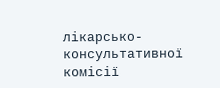лікарсько-консультативної комісії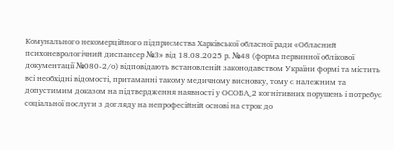Комунального некомерційного підприємства Харківської обласної ради «Обласний психоневрологічний диспансер №3» від 18.08.2025 р. №48 (форма первинної облікової документації №080-2/о) відповідають встановленій законодавством України формі та містить всі необхідні відомості, притаманні такому медичному висновку, тому є належним та допустимим доказом на підтвердження наявності у ОСОБА_2 когнітивних порушень і потребує соціальної послуги з догляду на непрофесійній основі на строк до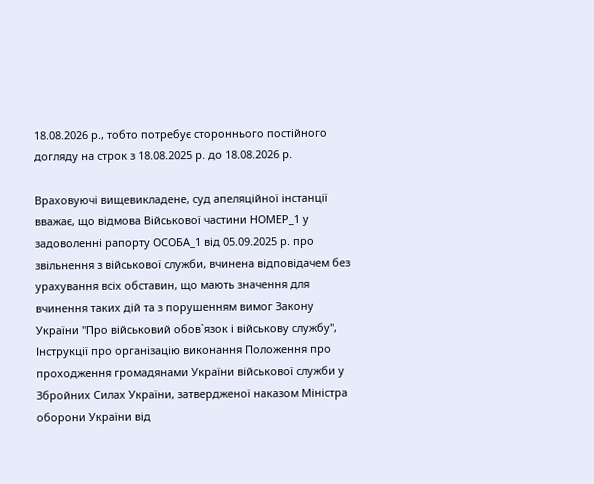18.08.2026 р., тобто потребує стороннього постійного догляду на строк з 18.08.2025 р. до 18.08.2026 р.

Враховуючі вищевикладене, суд апеляційної інстанції вважає, що відмова Військової частини НОМЕР_1 у задоволенні рапорту ОСОБА_1 від 05.09.2025 р. про звільнення з військової служби, вчинена відповідачем без урахування всіх обставин, що мають значення для вчинення таких дій та з порушенням вимог Закону України "Про військовий обов`язок і військову службу", Інструкції про організацію виконання Положення про проходження громадянами України військової служби у Збройних Силах України, затвердженої наказом Міністра оборони України від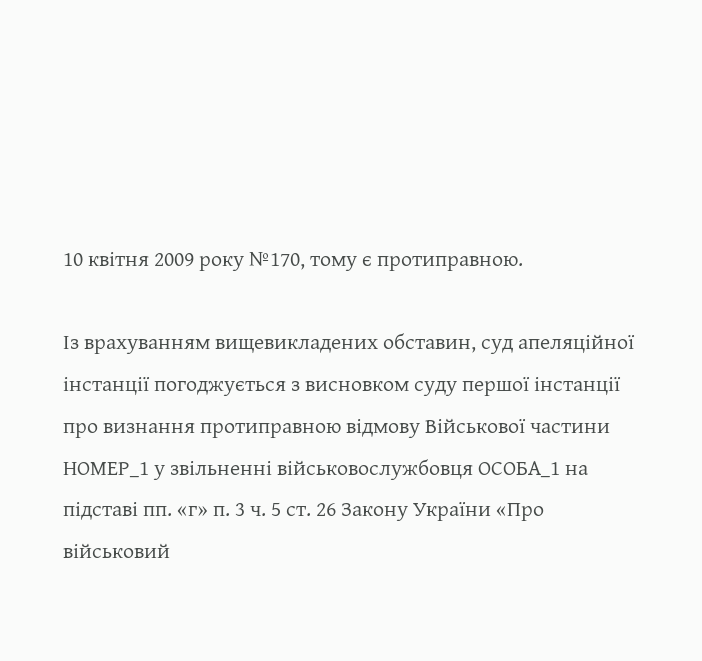10 квітня 2009 року №170, тому є протиправною.

Із врахуванням вищевикладених обставин, суд апеляційної інстанції погоджується з висновком суду першої інстанції про визнання протиправною відмову Військової частини НОМЕР_1 у звільненні військовослужбовця ОСОБА_1 на підставі пп. «г» п. 3 ч. 5 ст. 26 Закону України «Про військовий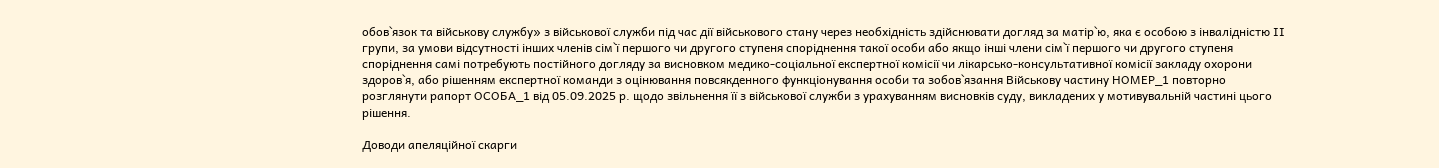обов`язок та військову службу» з військової служби під час дії військового стану через необхідність здійснювати догляд за матір`ю, яка є особою з інвалідністю IІ групи, за умови відсутності інших членів сім`ї першого чи другого ступеня споріднення такої особи або якщо інші члени сім`ї першого чи другого ступеня споріднення самі потребують постійного догляду за висновком медико-соціальної експертної комісії чи лікарсько-консультативної комісії закладу охорони здоров`я, або рішенням експертної команди з оцінювання повсякденного функціонування особи та зобов`язання Військову частину НОМЕР_1 повторно розглянути рапорт ОСОБА_1 від 05.09.2025 р. щодо звільнення її з військової служби з урахуванням висновків суду, викладених у мотивувальній частині цього рішення.

Доводи апеляційної скарги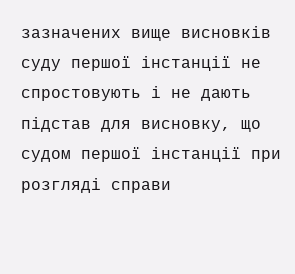зазначених вище висновків суду першої інстанції не спростовують і не дають підстав для висновку, що судом першої інстанції при розгляді справи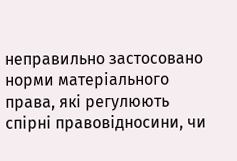неправильно застосовано норми матеріального права, які регулюють спірні правовідносини, чи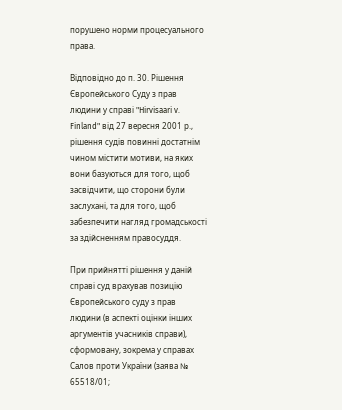порушено норми процесуального права.

Відповідно до п. 30. Рішення Європейського Суду з прав людини у справі "Hirvisaari v. Finland" від 27 вересня 2001 р., рішення судів повинні достатнім чином містити мотиви, на яких вони базуються для того, щоб засвідчити, що сторони були заслухані, та для того, щоб забезпечити нагляд громадськості за здійсненням правосуддя.

При прийнятті рішення у даній справі суд врахував позицію Європейського суду з прав людини (в аспекті оцінки інших аргументів учасників справи), сформовану, зокрема у справах Салов проти України (заява № 65518/01;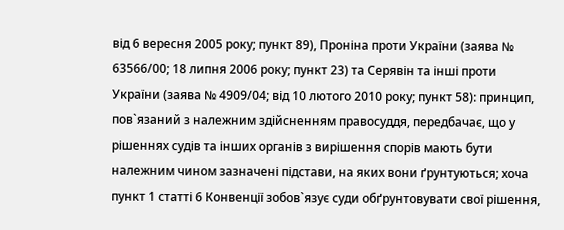від 6 вересня 2005 року; пункт 89), Проніна проти України (заява № 63566/00; 18 липня 2006 року; пункт 23) та Серявін та інші проти України (заява № 4909/04; від 10 лютого 2010 року; пункт 58): принцип, пов`язаний з належним здійсненням правосуддя, передбачає, що у рішеннях судів та інших органів з вирішення спорів мають бути належним чином зазначені підстави, на яких вони ґрунтуються; хоча пункт 1 статті 6 Конвенції зобов`язує суди обґрунтовувати свої рішення,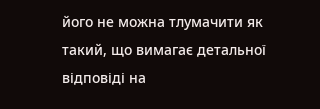його не можна тлумачити як такий, що вимагає детальної відповіді на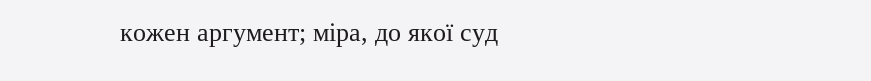кожен аргумент; міра, до якої суд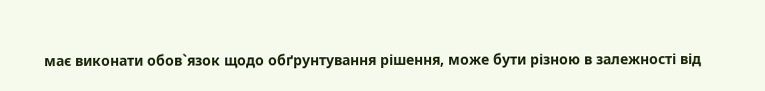має виконати обов`язок щодо обґрунтування рішення, може бути різною в залежності від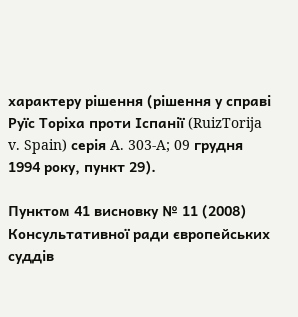характеру рішення (рішення у справі Руїс Торіха проти Іспанії (RuizTorija v. Spain) серія A. 303-A; 09 грудня 1994 року, пункт 29).

Пунктом 41 висновку № 11 (2008) Консультативної ради європейських суддів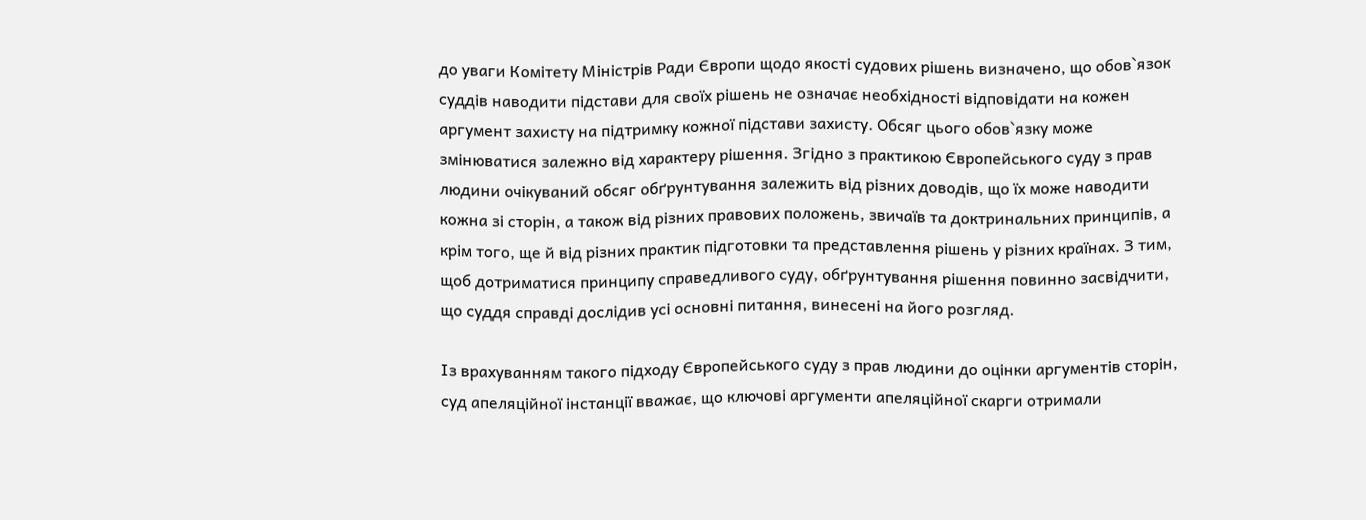до уваги Комітету Міністрів Ради Європи щодо якості судових рішень визначено, що обов`язок суддів наводити підстави для своїх рішень не означає необхідності відповідати на кожен аргумент захисту на підтримку кожної підстави захисту. Обсяг цього обов`язку може змінюватися залежно від характеру рішення. Згідно з практикою Європейського суду з прав людини очікуваний обсяг обґрунтування залежить від різних доводів, що їх може наводити кожна зі сторін, а також від різних правових положень, звичаїв та доктринальних принципів, а крім того, ще й від різних практик підготовки та представлення рішень у різних країнах. З тим, щоб дотриматися принципу справедливого суду, обґрунтування рішення повинно засвідчити, що суддя справді дослідив усі основні питання, винесені на його розгляд.

Із врахуванням такого підходу Європейського суду з прав людини до оцінки аргументів сторін, суд апеляційної інстанції вважає, що ключові аргументи апеляційної скарги отримали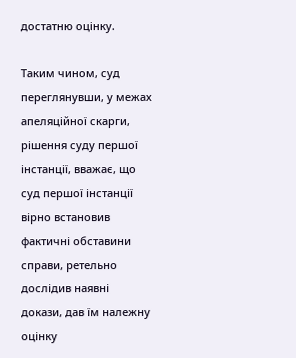достатню оцінку.

Таким чином, суд переглянувши, у межах апеляційної скарги, рішення суду першої інстанції, вважає, що суд першої інстанції вірно встановив фактичні обставини справи, ретельно дослідив наявні докази, дав їм належну оцінку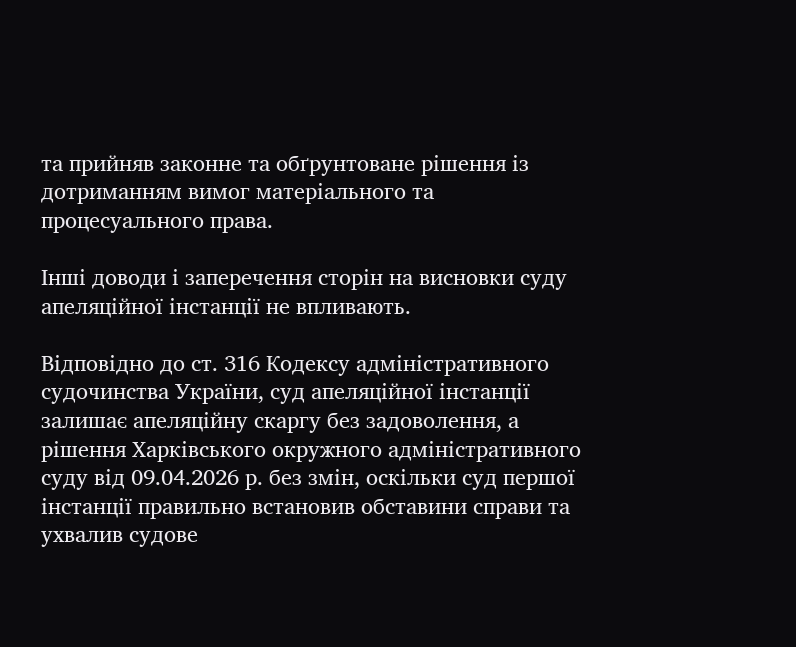та прийняв законне та обґрунтоване рішення із дотриманням вимог матеріального та процесуального права.

Інші доводи і заперечення сторін на висновки суду апеляційної інстанції не впливають.

Відповідно до ст. 316 Кодексу адміністративного судочинства України, суд апеляційної інстанції залишає апеляційну скаргу без задоволення, а рішення Харківського окружного адміністративного суду від 09.04.2026 р. без змін, оскільки суд першої інстанції правильно встановив обставини справи та ухвалив судове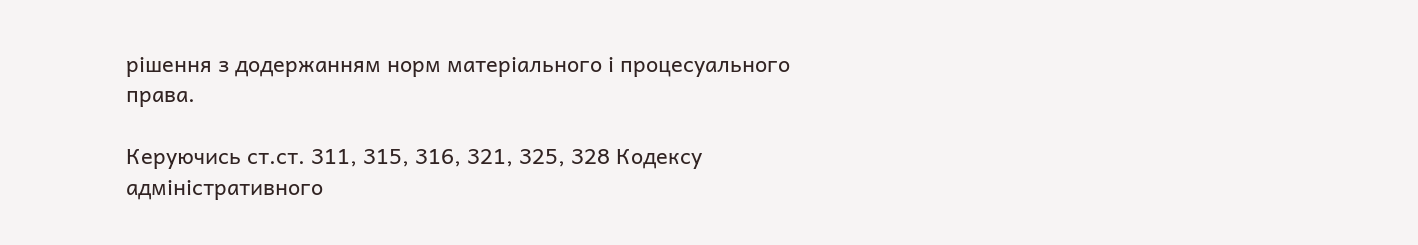рішення з додержанням норм матеріального і процесуального права.

Керуючись ст.ст. 311, 315, 316, 321, 325, 328 Кодексу адміністративного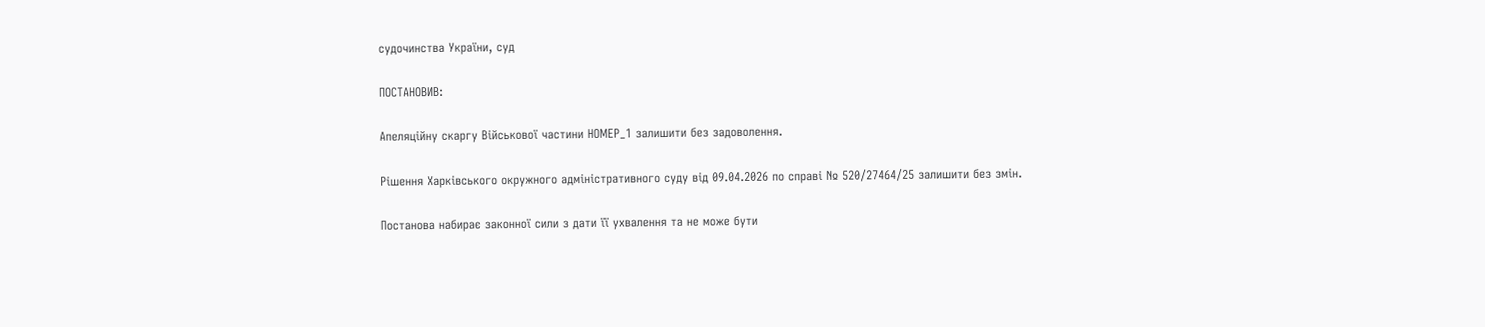судочинства України, суд

ПОСТАНОВИВ:

Апеляційну скаргу Військової частини НОМЕР_1 залишити без задоволення.

Рішення Харківського окружного адміністративного суду від 09.04.2026 по справі № 520/27464/25 залишити без змін.

Постанова набирає законної сили з дати її ухвалення та не може бути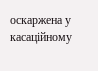оскаржена у касаційному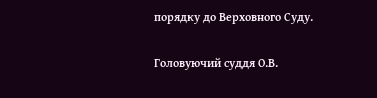порядку до Верховного Суду.

Головуючий суддя О.В.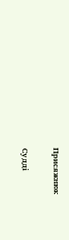Присяжнюк

Судді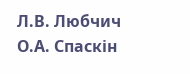Л.В. Любчич О.А. Спаскін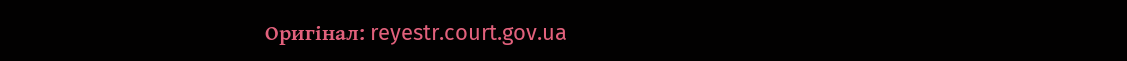Оригінал: reyestr.court.gov.ua